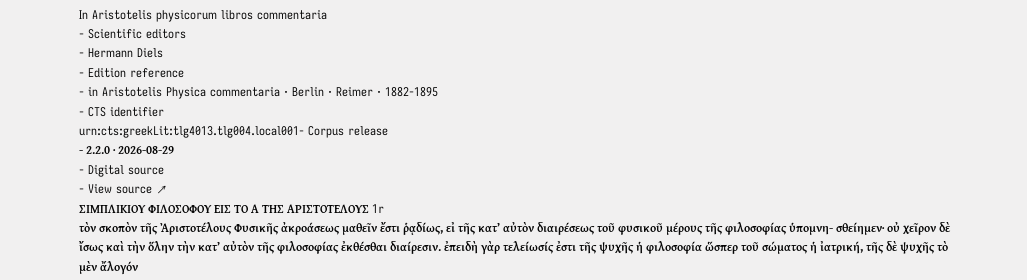In Aristotelis physicorum libros commentaria
- Scientific editors
- Hermann Diels
- Edition reference
- in Aristotelis Physica commentaria · Berlin · Reimer · 1882-1895
- CTS identifier
urn:cts:greekLit:tlg4013.tlg004.local001- Corpus release
- 2.2.0 · 2026-08-29
- Digital source
- View source ↗
ΣΙΜΠΛΙΚΙΟΥ ΦΙΛΟΣΟΦΟΥ ΕΙΣ ΤΟ Α ΤΗΣ ΑΡΙΣΤΟΤΕΛΟΥΣ 1r
τὸν σκοπὸν τῆς Ἀριστοτέλους Φυσικῆς ἀκροάσεως μαθεῖν ἔστι ῥᾳδίως, εἰ τῆς κατ’ αὐτὸν διαιρέσεως τοῦ φυσικοῦ μέρους τῆς φιλοσοφίας ὑπομνη- σθείημεν· οὐ χεῖρον δὲ ἴσως καὶ τὴν ὅλην τὴν κατ’ αὐτὸν τῆς φιλοσοφίας ἐκθέσθαι διαίρεσιν. ἐπειδὴ γὰρ τελείωσίς ἐστι τῆς ψυχῆς ἡ φιλοσοφία ὥσπερ τοῦ σώματος ἡ ἰατρική, τῆς δὲ ψυχῆς τὸ μὲν ἄλογόν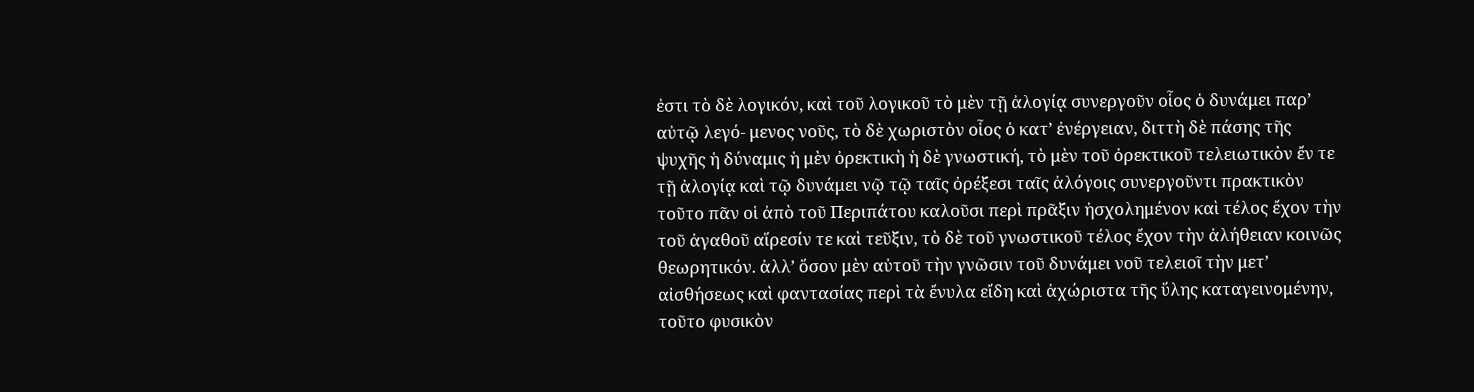ἐστι τὸ δὲ λογικόν, καὶ τοῦ λογικοῦ τὸ μὲν τῇ ἀλογίᾳ συνεργοῦν οἷος ὁ δυνάμει παρ’ αὐτῷ λεγό- μενος νοῦς, τὸ δὲ χωριστὸν οἷος ὁ κατ’ ἐνέργειαν, διττὴ δὲ πάσης τῆς ψυχῆς ἡ δύναμις ἡ μὲν ὀρεκτικὴ ἡ δὲ γνωστική, τὸ μὲν τοῦ ὀρεκτικοῦ τελειωτικὸν ἔν τε τῇ ἀλογίᾳ καὶ τῷ δυνάμει νῷ τῷ ταῖς ὀρέξεσι ταῖς ἀλόγοις συνεργοῦντι πρακτικὸν τοῦτο πᾶν οἱ ἀπὸ τοῦ Περιπάτου καλοῦσι περὶ πρᾶξιν ἠσχολημένον καὶ τέλος ἔχον τὴν τοῦ ἀγαθοῦ αἵρεσίν τε καὶ τεῦξιν, τὸ δὲ τοῦ γνωστικοῦ τέλος ἔχον τὴν ἀλήθειαν κοινῶς θεωρητικόν. ἀλλ’ ὅσον μὲν αὐτοῦ τὴν γνῶσιν τοῦ δυνάμει νοῦ τελειοῖ τὴν μετ’ αἰσθήσεως καὶ φαντασίας περὶ τὰ ἔνυλα εἴδη καὶ ἀχώριστα τῆς ὕλης καταγεινομένην, τοῦτο φυσικὸν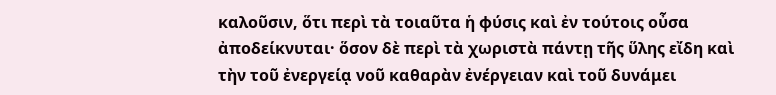καλοῦσιν, ὅτι περὶ τὰ τοιαῦτα ἡ φύσις καὶ ἐν τούτοις οὖσα ἀποδείκνυται· ὅσον δὲ περὶ τὰ χωριστὰ πάντῃ τῆς ὕλης εἴδη καὶ τὴν τοῦ ἐνεργείᾳ νοῦ καθαρὰν ἐνέργειαν καὶ τοῦ δυνάμει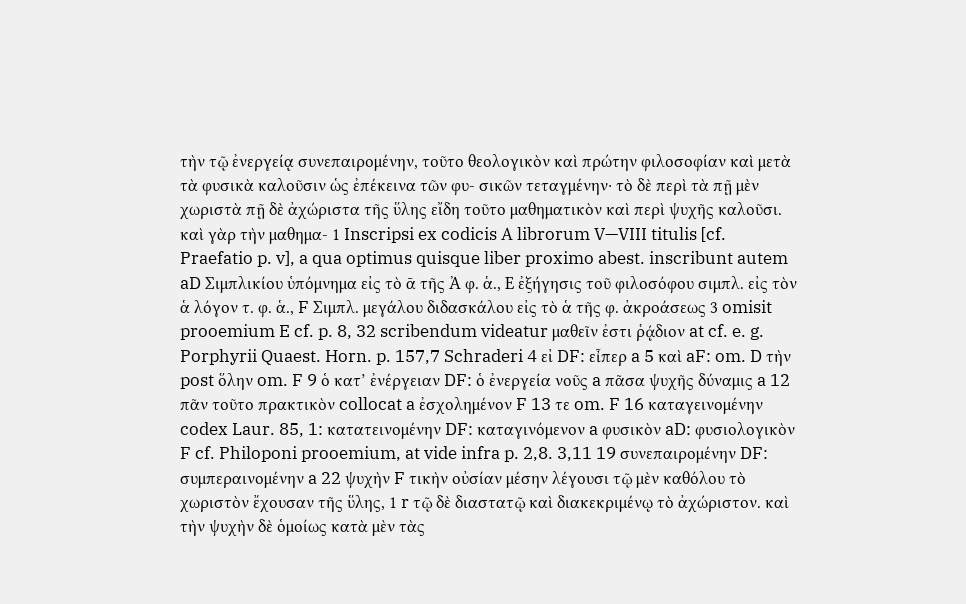τὴν τῷ ἐνεργείᾳ συνεπαιρομένην, τοῦτο θεολογικὸν καὶ πρώτην φιλοσοφίαν καὶ μετὰ τὰ φυσικὰ καλοῦσιν ὡς ἐπέκεινα τῶν φυ- σικῶν τεταγμένην· τὸ δὲ περὶ τὰ πῇ μὲν χωριστὰ πῇ δὲ ἀχώριστα τῆς ὕλης εἴδη τοῦτο μαθηματικὸν καὶ περὶ ψυχῆς καλοῦσι. καὶ γὰρ τὴν μαθημα- 1 Inscripsi ex codicis Α librorum V—VIII titulis [cf. Praefatio p. v], a qua optimus quisque liber proximo abest. inscribunt autem aD Σιμπλικίου ὑπόμνημα εἰς τὸ ᾱ τῆς Ἀ φ. ἁ., Ε ἐξήγησις τοῦ φιλοσόφου σιμπλ. εἰς τὸν ἁ λόγον τ. φ. ἁ., F Σιμπλ. μεγάλου διδασκάλου εἰς τὸ ἁ τῆς φ. ἀκροάσεως 3 omisit prooemium E cf. p. 8, 32 scribendum videatur μαθεῖν ἐστι ῥᾴδιον at cf. e. g. Porphyrii Quaest. Horn. p. 157,7 Schraderi 4 εἰ DF: εἶπερ a 5 καὶ aF: om. D τὴν post ὅλην om. F 9 ὁ κατ’ ἐνέργειαν DF: ὁ ἐνεργεία νοῦς a πᾶσα ψυχῆς δύναμις a 12 πᾶν τοῦτο πρακτικὸν collocat a ἐσχολημένον F 13 τε om. F 16 καταγεινομένην codex Laur. 85, 1: κατατεινομένην DF: καταγινόμενον a φυσικὸν aD: φυσιολογικὸν F cf. Philoponi prooemium, at vide infra p. 2,8. 3,11 19 συνεπαιρομένην DF: συμπεραινομένην a 22 ψυχὴν F τικὴν οὐσίαν μέσην λέγουσι τῷ μὲν καθόλου τὸ χωριστὸν ἔχουσαν τῆς ὕλης, 1 r τῷ δὲ διαστατῷ καὶ διακεκριμένῳ τὸ ἀχώριστον. καὶ τὴν ψυχὴν δὲ ὁμοίως κατὰ μὲν τὰς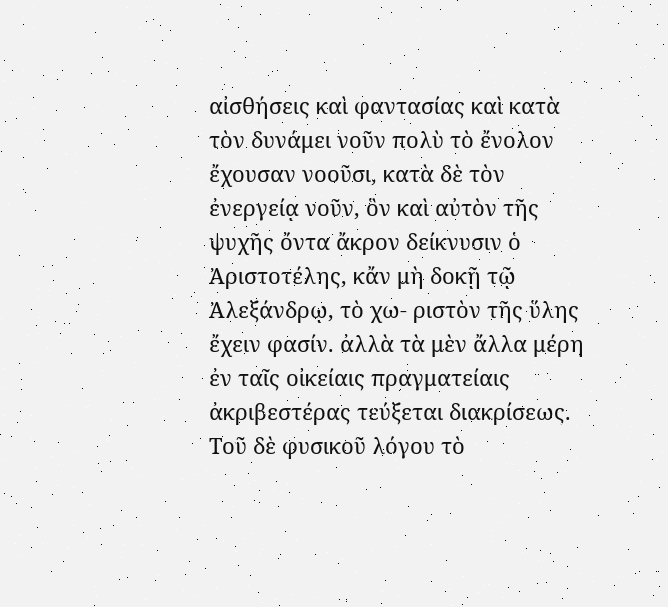αἰσθήσεις καὶ φαντασίας καὶ κατὰ τὸν δυνάμει νοῦν πολὺ τὸ ἔνολον ἔχουσαν νοοῦσι, κατὰ δὲ τὸν ἐνεργείᾳ νοῦν, ὃν καὶ αὐτὸν τῆς ψυχῆς ὄντα ἄκρον δείκνυσιν ὁ Ἀριστοτέλης, κἄν μὴ δοκῇ τῷ Ἀλεξάνδρῳ, τὸ χω- ριστὸν τῆς ὕλης ἔχειν φασίν. ἀλλὰ τὰ μὲν ἄλλα μέρη ἐν ταῖς οἰκείαις πραγματείαις ἀκριβεστέρας τεύξεται διακρίσεως.
Τοῦ δὲ φυσικοῦ λόγου τὸ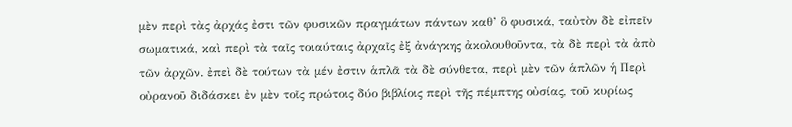μὲν περὶ τὰς ἀρχάς ἐστι τῶν φυσικῶν πραγμάτων πάντων καθ’ ὃ φυσικά, ταὐτὸν δὲ εἰπεῖν σωματικά, καὶ περὶ τὰ ταῖς τοιαύταις ἀρχαῖς ἐξ ἀνάγκης ἀκολουθοῦντα, τὰ δὲ περὶ τὰ ἀπὸ τῶν ἀρχῶν. ἐπεὶ δὲ τούτων τὰ μέν ἐστιν ἁπλᾶ τὰ δὲ σύνθετα, περὶ μὲν τῶν ἁπλῶν ἡ Περὶ οὐρανοῦ διδάσκει ἐν μὲν τοῖς πρώτοις δύο βιβλίοις περὶ τῆς πέμπτης οὐσίας, τοῦ κυρίως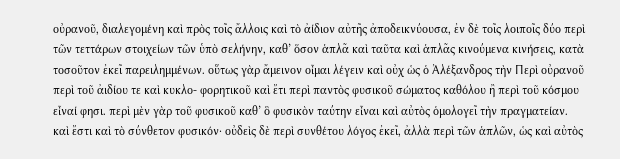οὐρανοῦ, διαλεγομένη καὶ πρὸς τοῖς ἄλλοις καὶ τὸ ἀίδιον αὐτῆς ἀποδεικνύουσα, ἐν δὲ τοῖς λοιποῖς δύο περὶ τῶν τεττάρων στοιχείων τῶν ὑπὸ σελήνην, καθ’ ὅσον ἁπλᾶ καὶ ταῦτα καὶ ἁπλᾶς κινούμενα κινήσεις, κατὰ τοσοῦτον ἐκεῖ παρειλημμένων. οὕτως γὰρ ἄμεινον οἶμαι λέγειν καὶ οὐχ ὡς ὁ Ἀλέξανδρος τὴν Περὶ οὐρανοῦ περὶ τοῦ ἀιδίου τε καὶ κυκλο- φορητικοῦ καὶ ἔτι περὶ παντὸς φυσικοῦ σώματος καθόλου ἢ περὶ τοῦ κόσμου εἶναί φησι. περὶ μὲν γὰρ τοῦ φυσικοῦ καθ’ ὃ φυσικὸν ταύτην εἶναι καὶ αὐτὸς ὁμολογεῖ τὴν πραγματείαν. καὶ ἔστι καὶ τὸ σύνθετον φυσικόν· οὐδεὶς δὲ περὶ συνθέτου λόγος ἐκεῖ, ἀλλὰ περὶ τῶν ἁπλῶν, ὡς καὶ αὐτὸς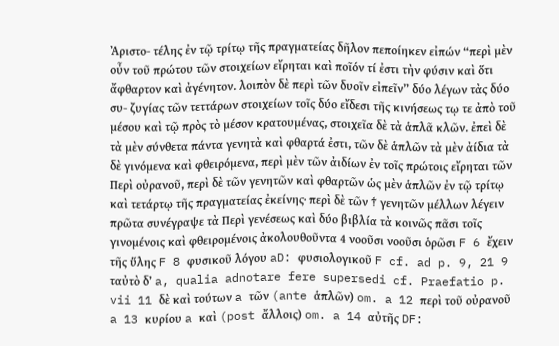Ἀριστο- τέλης ἐν τῷ τρίτῳ τῆς πραγματείας δῆλον πεποίηκεν εἰπών “περὶ μὲν οὖν τοῦ πρώτου τῶν στοιχείων εἴρηται καὶ ποῖόν τί ἐστι τὴν φύσιν καὶ ὅτι ἄφθαρτον καὶ ἀγένητον. λοιπὸν δὲ περὶ τῶν δυοῖν εἰπεῖν” δύο λέγων τὰς δύο συ- ζυγίας τῶν τεττάρων στοιχείων τοῖς δύο εἴδεσι τῆς κινήσεως τῳ τε ἀπὸ τοῦ μέσου καὶ τῷ πρὸς τὸ μέσον κρατουμένας, στοιχεῖα δὲ τὰ ἁπλᾶ κλῶν. ἐπεὶ δὲ τὰ μὲν σύνθετα πάντα γενητὰ καὶ φθαρτά ἐστι, τῶν δὲ ἁπλῶν τὰ μὲν ἀίδια τὰ δὲ γινόμενα καὶ φθειρόμενα, περὶ μὲν τῶν ἀιδίων ἐν τοῖς πρώτοις εἴρηται τῶν Περὶ οὐρανοῦ, περὶ δὲ τῶν γενητῶν καὶ φθαρτῶν ὡς μὲν ἁπλῶν ἐν τῷ τρίτῳ καὶ τετάρτῳ τῆς πραγματείας ἐκείνης· περὶ δὲ τῶν † γενητῶν μέλλων λέγειν πρῶτα συνέγραψε τὰ Περὶ γενέσεως καὶ δύο βιβλία τὰ κοινῶς πᾶσι τοῖς γινομένοις καὶ φθειρομένοις ἀκολουθοῦντα 4 νοοῦσι νοοῦσι ὁρῶσι F 6 ἔχειν τῆς ὕλης F 8 φυσικοῦ λόγου aD: φυσιολογικοῦ F cf. ad p. 9, 21 9 ταὐτὸ δ’ a, qualia adnotare fere supersedi cf. Praefatio p. vii 11 δὲ καὶ τούτων a τῶν (ante ἁπλῶν) om. a 12 περὶ τοῦ οὐρανοῦ a 13 κυρίου a καὶ (post ἄλλοις) om. a 14 αὐτῆς DF: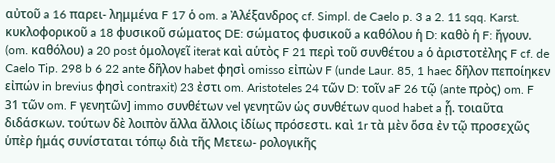αὐτοῦ a 16 παρει- λημμένα F 17 ὁ om. a Ἀλέξανδρος cf. Simpl. de Caelo p. 3 a 2. 11 sqq. Karst. κυκλοφορικοῦ a 18 φυσικοῦ σώματος DE: σώματος φυσικοῦ a καθόλου ἡ D: καθὸ ἡ F: ἤγουν. (om. καθόλου) a 20 post ὁμολογεῖ iterat καὶ αὑτὸς F 21 περὶ τοῦ συνθέτου a ὁ ἀριστοτἐλης F cf. de Caelo Tip. 298 b 6 22 ante δῆλον habet φησὶ omisso εἰπὼν F (unde Laur. 85, 1 haec δῆλον πεποίηκεν εἰπών in brevius φησὶ contraxit) 23 ἐστι om. Aristoteles 24 τῶν D: τοῖν aF 26 τῷ (ante πρὸς) om. F 31 τῶν om. F γενητῶν] immo συνθέτων vel γενητῶν ὡς συνθέτων quod habet a ᾗ. τοιαῦτα διδάσκων. τούτων δὲ λοιπὸν ἄλλα ἄλλοις ἰδίως πρόσεστι. καὶ 1r τὰ μὲν ὅσα ἐν τῷ προσεχῶς ὑπὲρ ἡμάς συνίσταται τόπῳ διὰ τῆς Μετεω- ρολογικῆς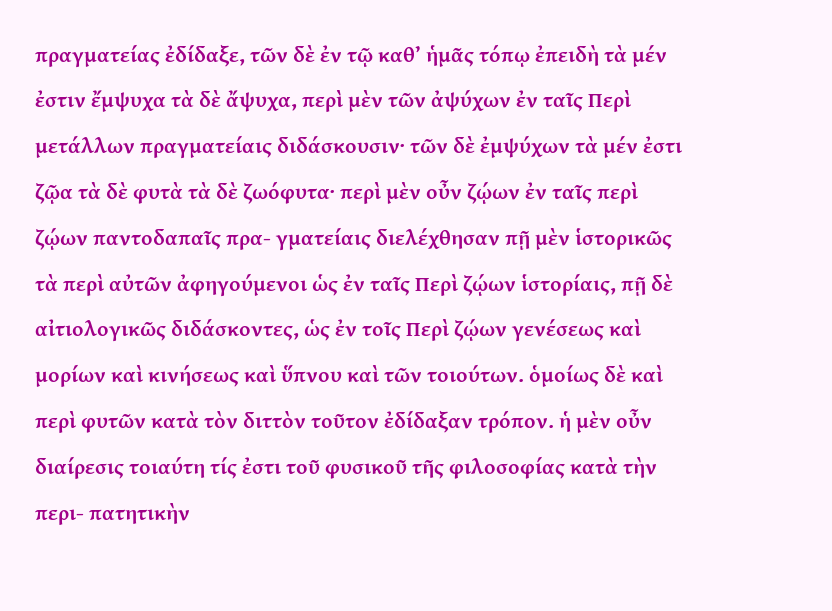πραγματείας ἐδίδαξε, τῶν δὲ ἐν τῷ καθ’ ἡμᾶς τόπῳ ἐπειδὴ τὰ μέν ἐστιν ἔμψυχα τὰ δὲ ἄψυχα, περὶ μὲν τῶν ἀψύχων ἐν ταῖς Περὶ μετάλλων πραγματείαις διδάσκουσιν· τῶν δὲ ἐμψύχων τὰ μέν ἐστι ζῷα τὰ δὲ φυτὰ τὰ δὲ ζωόφυτα· περὶ μὲν οὖν ζῴων ἐν ταῖς περὶ ζῴων παντοδαπαῖς πρα- γματείαις διελέχθησαν πῇ μὲν ἱστορικῶς τὰ περὶ αὐτῶν ἀφηγούμενοι ὡς ἐν ταῖς Περὶ ζῴων ἱστορίαις, πῇ δὲ αἰτιολογικῶς διδάσκοντες, ὡς ἐν τοῖς Περὶ ζῴων γενέσεως καὶ μορίων καὶ κινήσεως καὶ ὕπνου καὶ τῶν τοιούτων. ὁμοίως δὲ καὶ περὶ φυτῶν κατὰ τὸν διττὸν τοῦτον ἐδίδαξαν τρόπον. ἡ μὲν οὖν διαίρεσις τοιαύτη τίς ἐστι τοῦ φυσικοῦ τῆς φιλοσοφίας κατὰ τὴν περι- πατητικὴν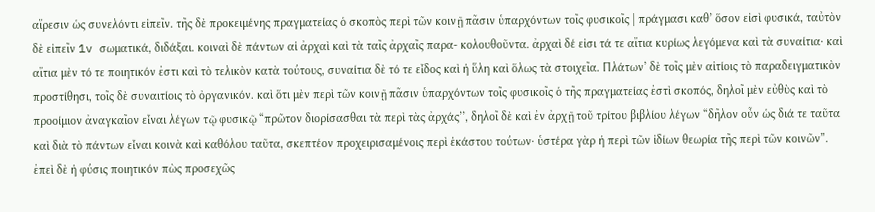αἵρεσιν ὡς συνελόντι εἰπεῖν. τῆς δὲ προκειμένης πραγματείας ὁ σκοπὸς περὶ τῶν κοινῇ πᾶσιν ὑπαρχόντων τοῖς φυσικοῖς | πράγμασι καθ’ ὅσον εἰσὶ φυσικά, ταὐτὸν δὲ εἰπεῖν 1v σωματικά, διδάξαι. κοιναὶ δὲ πάντων αἱ ἀρχαὶ καὶ τὰ ταῖς ἀρχαῖς παρα- κολουθοῦντα. ἀρχαὶ δέ εἰσι τά τε αἴτια κυρίως λεγόμενα καὶ τὰ συναίτια· καὶ αἴτια μὲν τό τε ποιητικόν ἐστι καὶ τὸ τελικὸν κατὰ τούτους, συναίτια δὲ τό τε εἶδος καὶ ἡ ὕλη καὶ ὅλως τὰ στοιχεῖα. Πλάτων’ δὲ τοῖς μὲν αἰτίοις τὸ παραδειγματικὸν προστίθησι, τοῖς δὲ συναιτίοις τὸ ὀργανικόν. καὶ ὅτι μὲν περὶ τῶν κοινῇ πᾶσιν ὑπαρχόντων τοῖς φυσικοῖς ὁ τῆς πραγματείας ἐστὶ σκοπός, δηλοῖ μὲν εὐθὺς καὶ τὸ προοίμιον ἀναγκαῖον εἶναι λέγων τῷ φυσικῷ “πρῶτον διορίσασθαι τὰ περὶ τὰς ἀρχάς’’, δηλοῖ δὲ καὶ ἐν ἀρχῇ τοῦ τρίτου βιβλίου λέγων “δῆλον οὖν ὡς διά τε ταῦτα καὶ διὰ τὸ πάντων εἶναι κοινὰ καὶ καθόλου ταῦτα, σκεπτέον προχειρισαμένοις περὶ ἑκάστου τούτων· ὑστέρα γὰρ ἡ περὶ τῶν ἰδίων θεωρία τῆς περὶ τῶν κοινῶν”. ἐπεὶ δὲ ἡ φύσις ποιητικόν πὼς προσεχῶς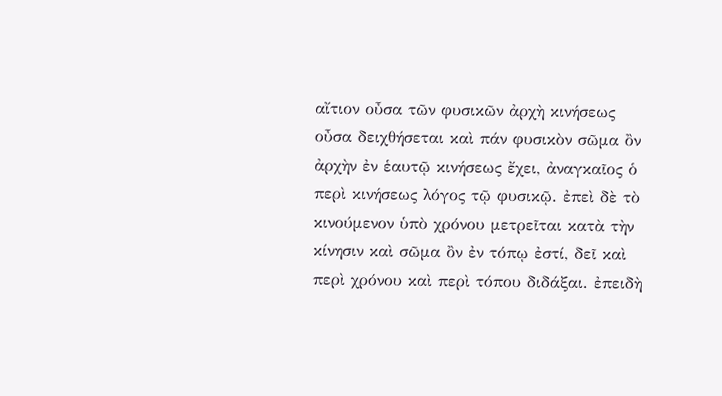αἴτιον οὖσα τῶν φυσικῶν ἀρχὴ κινήσεως οὖσα δειχθήσεται καὶ πάν φυσικὸν σῶμα ὂν ἀρχὴν ἐν ἑαυτῷ κινήσεως ἔχει, ἀναγκαῖος ὁ περὶ κινήσεως λόγος τῷ φυσικῷ. ἐπεὶ δὲ τὸ κινούμενον ὑπὸ χρόνου μετρεῖται κατὰ τὴν κίνησιν καὶ σῶμα ὂν ἐν τόπῳ ἐστί, δεῖ καὶ περὶ χρόνου καὶ περὶ τόπου διδάξαι. ἐπειδὴ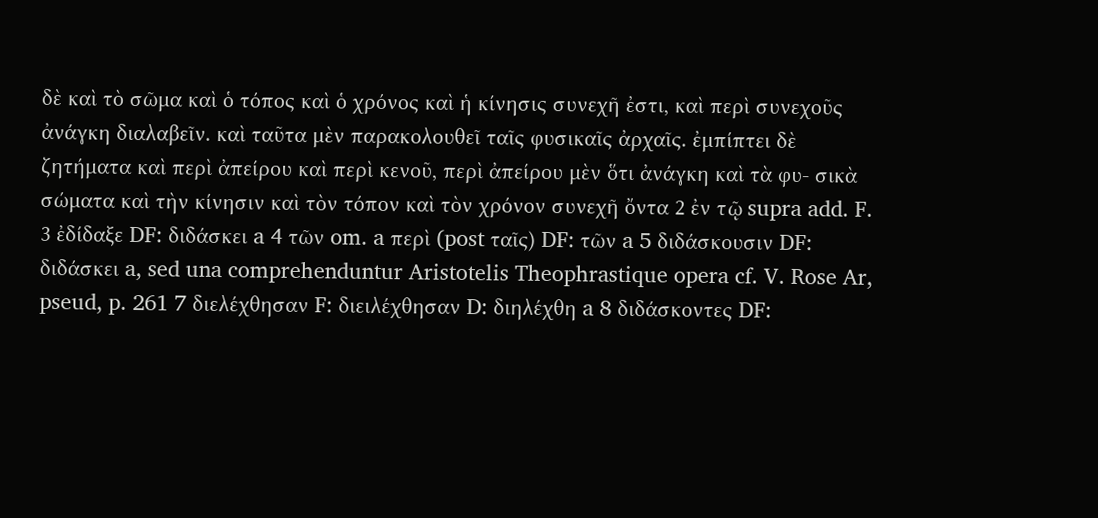δὲ καὶ τὸ σῶμα καὶ ὁ τόπος καὶ ὁ χρόνος καὶ ἡ κίνησις συνεχῆ ἐστι, καὶ περὶ συνεχοῦς ἀνάγκη διαλαβεῖν. καὶ ταῦτα μὲν παρακολουθεῖ ταῖς φυσικαῖς ἀρχαῖς. ἐμπίπτει δὲ ζητήματα καὶ περὶ ἀπείρου καὶ περὶ κενοῦ, περὶ ἀπείρου μὲν ὅτι ἀνάγκη καὶ τὰ φυ- σικὰ σώματα καὶ τὴν κίνησιν καὶ τὸν τόπον καὶ τὸν χρόνον συνεχῆ ὄντα 2 ἐν τῷ supra add. F. 3 ἐδίδαξε DF: διδάσκει a 4 τῶν om. a περὶ (post ταῖς) DF: τῶν a 5 διδάσκουσιν DF: διδάσκει a, sed una comprehenduntur Aristotelis Theophrastique opera cf. V. Rose Ar, pseud, p. 261 7 διελέχθησαν F: διειλέχθησαν D: διηλέχθη a 8 διδάσκοντες DF: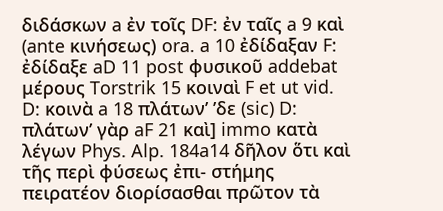διδάσκων a ἐν τοῖς DF: ἐν ταῖς a 9 καὶ (ante κινήσεως) ora. a 10 ἐδίδαξαν F: ἐδίδαξε aD 11 post φυσικοῦ addebat μέρους Torstrik 15 κοιναὶ F et ut vid. D: κοινὰ a 18 πλάτων’ ’δε (sic) D: πλάτων’ γὰρ aF 21 καὶ] immo κατὰ λέγων Phys. Alp. 184a14 δῆλον ὅτι καὶ τῆς περὶ φύσεως ἐπι- στήμης πειρατέον διορίσασθαι πρῶτον τὰ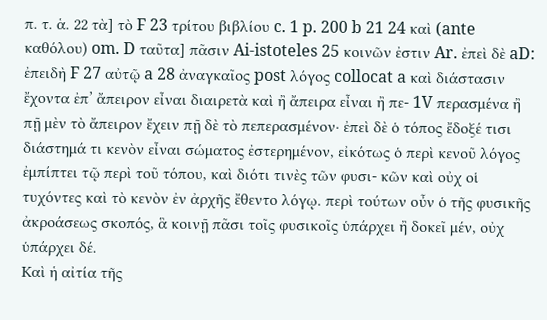π. τ. ἁ. 22 τὰ] τὸ F 23 τρίτου βιβλίου c. 1 p. 200 b 21 24 καὶ (ante καθόλου) om. D ταῦτα] πᾶσιν Ai-istoteles 25 κοινῶν ἐστιν Ar. ἐπεὶ δὲ aD: ἐπειδὴ F 27 αὐτῷ a 28 ἀναγκαῖος post λόγος collocat a καὶ διάστασιν ἔχοντα ἐπ’ ἄπειρον εἶναι διαιρετὰ καὶ ἢ ἄπειρα εἶναι ἢ πε- 1V περασμένα ἢ πῇ μὲν τὸ ἄπειρον ἔχειν πῇ δὲ τὸ πεπερασμένον· ἐπεὶ δὲ ὁ τόπος ἔδοξέ τισι διάστημά τι κενὸν εἶναι σώματος ἐστερημένον, εἰκότως ὁ περὶ κενοῦ λόγος ἐμπίπτει τῷ περὶ τοῦ τόπου, καὶ διότι τινὲς τῶν φυσι- κῶν καὶ οὐχ οἱ τυχόντες καὶ τὸ κενὸν ἐν ἀρχῆς ἔθεντο λόγῳ. περὶ τούτων οὖν ὁ τῆς φυσικῆς ἀκροάσεως σκοπός, ἃ κοινῇ πᾶσι τοῖς φυσικοῖς ὑπάρχει ἢ δοκεῖ μέν, οὐχ ὑπάρχει δέ.
Καὶ ἡ αἰτία τῆς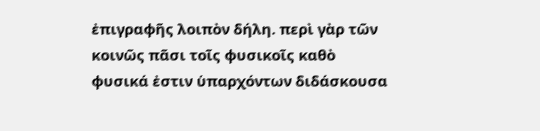ἐπιγραφῆς λοιπὸν δήλη. περὶ γὰρ τῶν κοινῶς πᾶσι τοῖς φυσικοῖς καθὸ φυσικά ἐστιν ὑπαρχόντων διδάσκουσα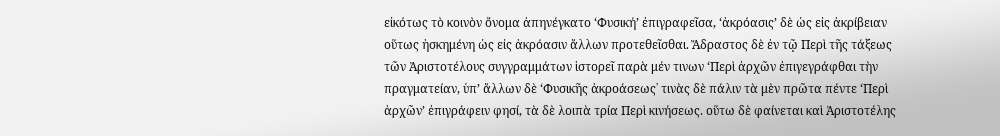εἰκότως τὸ κοινὸν ὄνομα ἀπηνέγκατο ‘Φυσική’ ἐπιγραφεῖσα, ‘ἀκρόασις’ δὲ ὡς εἰς ἀκρίβειαν οὕτως ἠσκημένη ὡς εἰς ἀκρόασιν ἄλλων προτεθεῖσθαι. Ἄδραστος δὲ ἐν τῷ Περὶ τῆς τάξεως τῶν Ἀριστοτέλους συγγραμμάτων ἱστορεῖ παρὰ μέν τινων ‘Περὶ ἀρχῶν ἐπιγεγράφθαι τὴν πραγματείαν, ὑπ’ ἄλλων δὲ ‘Φυσικῆς ἀκροάσεως᾿ τινὰς δὲ πάλιν τὰ μὲν πρῶτα πέντε ‘Περὶ ἀρχῶν’ ἐπιγράφειν φησί, τὰ δὲ λοιπὰ τρία Περὶ κινήσεως. οὕτω δὲ φαίνεται καὶ Ἀριστοτέλης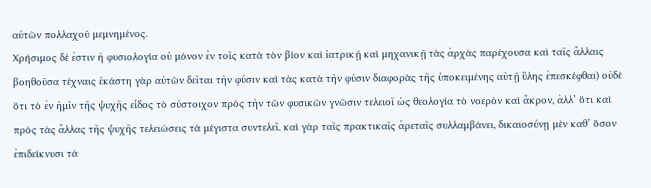αὐτῶν πολλαχοῦ μεμνημένος.
Χρήσιμος δέ ἐστιν ἡ φυσιολογία οὐ μόνον ἐν τοῖς κατὰ τὸν βίον καὶ ἰατρικῇ καὶ μηχανικῇ τὰς ἀρχὰς παρέχουσα καὶ ταῖς ἄλλαις βοηθοῦσα τέχναις ἑκάστη γὰρ αὐτῶν δεῖται τὴν φύσιν καὶ τὰς κατὰ τὴν φύσιν διαφορὰς τῆς ὑποκειμένης αὐτῇ ὕλης ἐπεσκέφθαι) οὐδὲ ὅτι τὸ ἐν ἡμῖν τῆς ψυχῆς εἶδος τὸ σύστοιχον πρὸς τὴν τῶν φυσικῶν γνῶσιν τελειοῖ ὡς θεολογία τὸ νοερὸν καὶ ἄκρον, ἀλλ’ ὅτι καὶ πρὸς τὰς ἄλλας τῆς ψυχῆς τελειώσεις τὰ μέγιστα συντελεῖ. καὶ γὰρ ταῖς πρακτικαῖς ἀρεταῖς συλλαμβάνει, δικαιοσύνῃ μὲν καθ’ ὅσον ἐπιδείκνυσι τά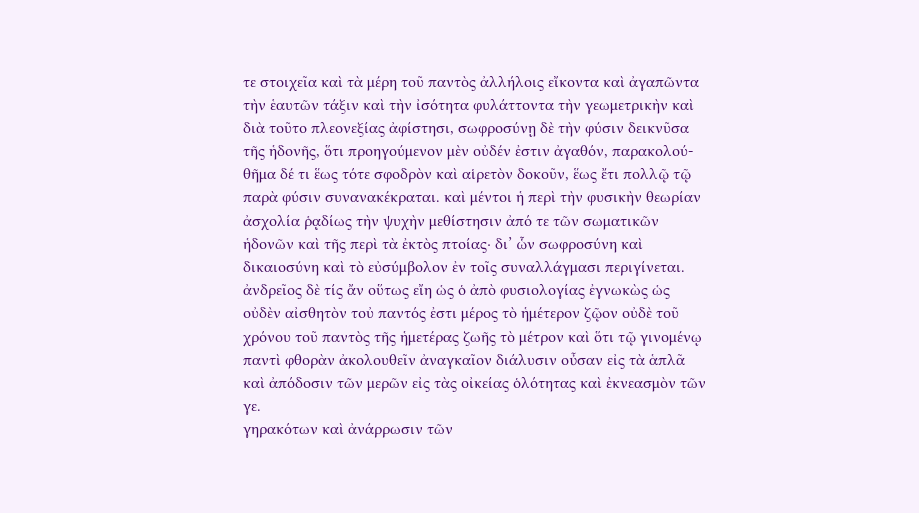τε στοιχεῖα καὶ τὰ μέρη τοῦ παντὸς ἀλλήλοις εἴκοντα καὶ ἀγαπῶντα τὴν ἑαυτῶν τάξιν καὶ τὴν ἰσότητα φυλάττοντα τὴν γεωμετρικὴν καὶ διὰ τοῦτο πλεονεξίας ἀφίστησι, σωφροσύνῃ δὲ τὴν φύσιν δεικνῦσα τῆς ἡδονῆς, ὅτι προηγούμενον μὲν οὐδέν ἐστιν ἀγαθόν, παρακολού- θῆμα δέ τι ἕως τότε σφοδρὸν καὶ αἱρετὸν δοκοῦν, ἕως ἔτι πολλῷ τῷ παρὰ φύσιν συνανακέκραται. καὶ μέντοι ἡ περὶ τὴν φυσικὴν θεωρίαν ἀσχολία ῥᾳδίως τὴν ψυχὴν μεθίστησιν ἀπό τε τῶν σωματικῶν ἡδονῶν καὶ τῆς περὶ τὰ ἐκτὸς πτοίας· δι’ ὧν σωφροσύνη καὶ δικαιοσύνη καὶ τὸ εὐσύμβολον ἐν τοῖς συναλλάγμασι περιγίνεται. ἀνδρεῖος δὲ τίς ἄν οὕτως εἴη ὡς ὁ ἀπὸ φυσιολογίας ἐγνωκὼς ὡς οὐδὲν αἰσθητὸν τοὐ παντός ἐστι μέρος τὸ ἡμέτερον ζῷον οὐδὲ τοῦ χρόνου τοῦ παντὸς τῆς ἡμετέρας ζωῆς τὸ μέτρον καὶ ὅτι τῷ γινομένῳ παντὶ φθορὰν ἀκολουθεῖν ἀναγκαῖον διάλυσιν οὖσαν εἰς τὰ ἁπλᾶ καὶ ἀπόδοσιν τῶν μερῶν εἰς τὰς οἰκείας ὁλότητας καὶ ἐκνεασμὸν τῶν γε.
γηρακότων καὶ ἀνάρρωσιν τῶν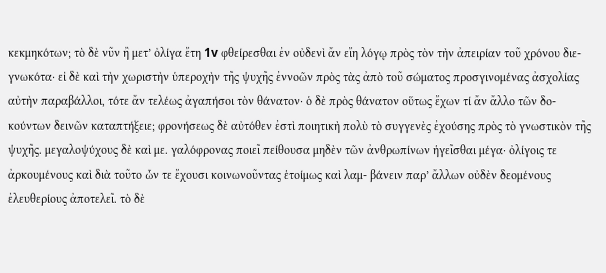κεκμηκότων; τὸ δὲ νῦν ἢ μετ’ ὀλίγα ἔτη 1v φθείρεσθαι ἐν οὐδενὶ ἄν εἴη λόγῳ πρὸς τὸν τὴν ἀπειρίαν τοῦ χρόνου διε- γνωκότα· εἰ δὲ καὶ τὴν χωριστὴν ὑπεροχὴν τῆς ψυχῆς ἐννοῶν πρὸς τὰς ἀπὸ τοῦ σώματος προσγινομένας ἀσχολίας αὐτὴν παραβάλλοι, τότε ἄν τελέως ἀγαπήσοι τὸν θάνατον· ὁ δὲ πρὸς θάνατον οὕτως ἔχων τί ἄν ἄλλο τῶν δο- κούντων δεινῶν καταπτήξειε; φρονήσεως δὲ αὐτόθεν ἐστὶ ποιητικὴ πολὺ τὸ συγγενὲς ἐχούσης πρὸς τὸ γνωστικὸν τῆς ψυχῆς. μεγαλοψύχους δὲ καὶ με. γαλόφρονας ποιεῖ πείθουσα μηδὲν τῶν ἀνθρωπίνων ἡγεῖσθαι μέγα· ὀλίγοις τε ἀρκουμένους καὶ διὰ τοῦτο ὧν τε ἔχουσι κοινωνοῦντας ἑτοίμως καὶ λαμ- βάνειν παρ’ ἄλλων οὐδὲν δεομένους ἐλευθερίους ἀποτελεῖ. τὸ δὲ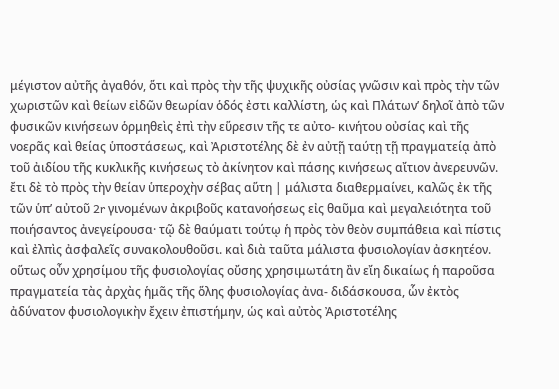μέγιστον αὐτῆς ἀγαθόν, ὅτι καὶ πρὸς τὴν τῆς ψυχικῆς οὐσίας γνῶσιν καὶ πρὸς τὴν τῶν χωριστῶν καὶ θείων εἰδῶν θεωρίαν ὁδός ἐστι καλλίστη, ὡς καὶ Πλάτων’ δηλοῖ ἀπὸ τῶν φυσικῶν κινήσεων ὁρμηθεὶς ἐπὶ τὴν εὕρεσιν τῆς τε αὐτο- κινήτου οὐσίας καὶ τῆς νοερᾶς καὶ θείας ὑποστάσεως, καὶ Ἀριστοτέλης δὲ ἐν αὐτῇ ταύτῃ τῇ πραγματείᾳ ἀπὸ τοῦ ἀιδίου τῆς κυκλικῆς κινήσεως τὸ ἀκίνητον καὶ πάσης κινήσεως αἴτιον ἀνερευνῶν. ἔτι δὲ τὸ πρὸς τὴν θείαν ὑπεροχὴν σέβας αὕτη | μάλιστα διαθερμαίνει, καλῶς ἐκ τῆς τῶν ὑπ’ αὐτοῦ 2r γινομένων ἀκριβοῦς κατανοήσεως εἰς θαῦμα καὶ μεγαλειότητα τοῦ ποιήσαντος ἀνεγείρουσα· τῷ δὲ θαύματι τούτῳ ἡ πρὸς τὸν θεὸν συμπάθεια καὶ πίστις καὶ ἐλπὶς ἀσφαλεῖς συνακολουθοῦσι. καὶ διὰ ταῦτα μάλιστα φυσιολογίαν ἀσκητέον. οὕτως οὖν χρησίμου τῆς φυσιολογίας οὔσης χρησιμωτάτη ἂν εἴη δικαίως ἡ παροῦσα πραγματεία τὰς ἀρχὰς ἡμᾶς τῆς ὅλης φυσιολογίας ἀνα- διδάσκουσα, ὧν ἐκτὸς ἀδύνατον φυσιολογικὴν ἔχειν ἐπιστήμην, ὡς καὶ αὐτὸς Ἀριστοτέλης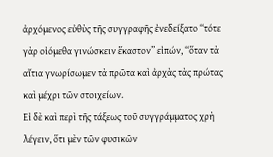ἀρχόμενος εὐθὺς τῆς συγγραφῆς ἐνεδείξατο “τότε γὰρ οἰόμεθα γινώσκειν ἕκαστον’’ εἰπών, “ὅταν τὰ αἴτια γνωρίσωμεν τὰ πρῶτα καὶ ἀρχὰς τὰς πρώτας καὶ μέχρι τῶν στοιχείων.
Εἰ δὲ καὶ περὶ τῆς τάξεως τοῦ συγγράμματος χρὴ λέγειν, ὅτι μὲν τῶν φυσικῶν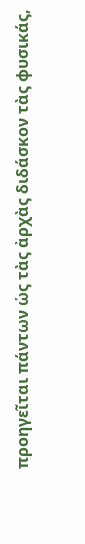προηγεῖται πάντων ὡς τὰς ἀρχὰς διδάσκον τὰς φυσικάς,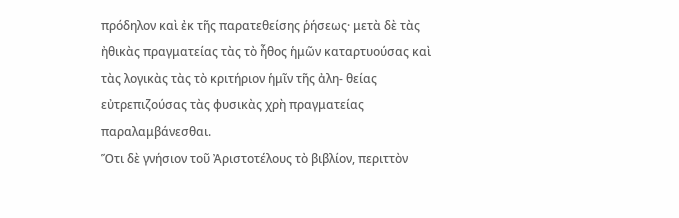πρόδηλον καὶ ἐκ τῆς παρατεθείσης ῥήσεως· μετὰ δὲ τὰς ἠθικὰς πραγματείας τὰς τὸ ἦθος ἡμῶν καταρτυούσας καὶ τὰς λογικὰς τὰς τὸ κριτήριον ἡμῖν τῆς ἀλη- θείας εὐτρεπιζούσας τὰς φυσικὰς χρὴ πραγματείας παραλαμβάνεσθαι.
Ὅτι δὲ γνήσιον τοῦ Ἀριστοτέλους τὸ βιβλίον, περιττὸν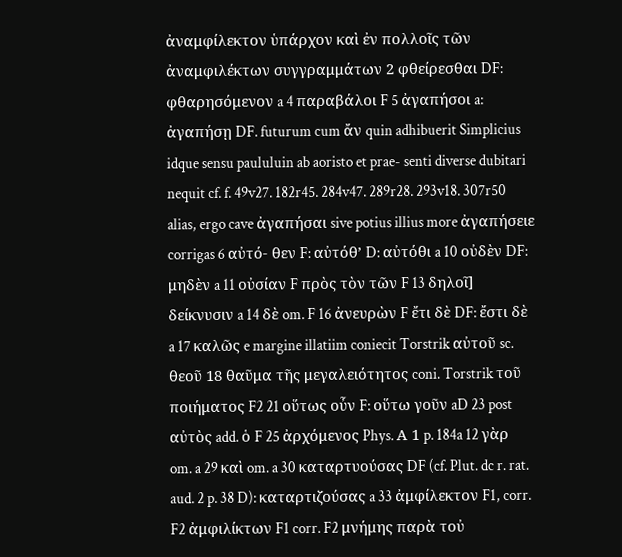ἀναμφίλεκτον ὑπάρχον καὶ ἐν πολλοῖς τῶν ἀναμφιλέκτων συγγραμμάτων 2 φθείρεσθαι DF: φθαρησόμενον a 4 παραβάλοι F 5 ἀγαπήσοι a: ἀγαπήσῃ DF. futurum cum ἄν quin adhibuerit Simplicius idque sensu paululuin ab aoristo et prae- senti diverse dubitari nequit cf. f. 49v27. 182r45. 284v47. 289r28. 293v18. 307r50 alias, ergo cave ἀγαπήσαι sive potius illius more ἀγαπήσειε corrigas 6 αὐτό- θεν F: αὐτόθ’ D: αὐτόθι a 10 οὐδὲν DF: μηδὲν a 11 οὐσίαν F πρὸς τὸν τῶν F 13 δηλοῖ] δείκνυσιν a 14 δὲ om. F 16 ἀνευρὼν F ἔτι δὲ DF: ἔστι δὲ a 17 καλῶς e margine illatiim coniecit Torstrik αὐτοῦ sc. θεοῦ 18 θαῦμα τῆς μεγαλειότητος coni. Torstrik τοῦ ποιήματος F2 21 οὕτως οὖν F: οὕτω γοῦν aD 23 post αὐτὸς add. ὁ F 25 ἀρχόμενος Phys. Α 1 p. 184a 12 γὰρ om. a 29 καὶ om. a 30 καταρτυούσας DF (cf. Plut. dc r. rat. aud. 2 p. 38 D): καταρτιζούσας a 33 ἀμφίλεκτον F1, corr. F2 ἀμφιλίκτων F1 corr. F2 μνήμης παρὰ τοὐ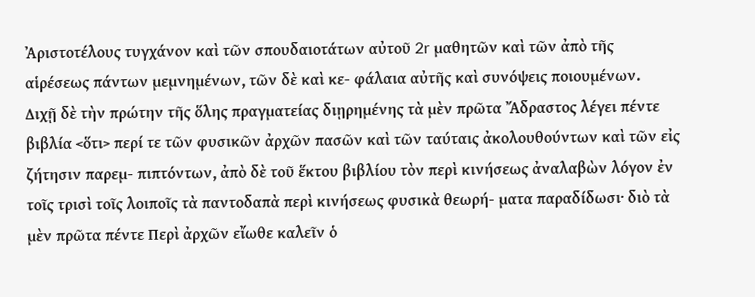Ἀριστοτέλους τυγχάνον καὶ τῶν σπουδαιοτάτων αὐτοῦ 2r μαθητῶν καὶ τῶν ἀπὸ τῆς αἱρέσεως πάντων μεμνημένων, τῶν δὲ καὶ κε- φάλαια αὐτῆς καὶ συνόψεις ποιουμένων.
Διχῇ δὲ τὴν πρώτην τῆς ὅλης πραγματείας διῃρημένης τὰ μὲν πρῶτα Ἄδραστος λέγει πέντε βιβλία <ὅτι> περί τε τῶν φυσικῶν ἀρχῶν πασῶν καὶ τῶν ταύταις ἀκολουθούντων καὶ τῶν εἰς ζήτησιν παρεμ- πιπτόντων, ἀπὸ δὲ τοῦ ἕκτου βιβλίου τὸν περὶ κινήσεως ἀναλαβὼν λόγον ἐν τοῖς τρισὶ τοῖς λοιποῖς τὰ παντοδαπὰ περὶ κινήσεως φυσικὰ θεωρή- ματα παραδίδωσι· διὸ τὰ μὲν πρῶτα πέντε Περὶ ἀρχῶν εἴωθε καλεῖν ὁ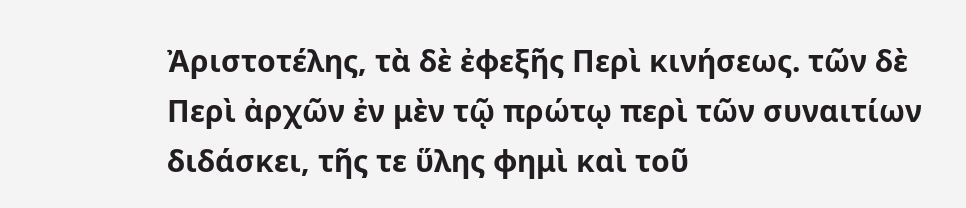Ἀριστοτέλης, τὰ δὲ ἐφεξῆς Περὶ κινήσεως. τῶν δὲ Περὶ ἀρχῶν ἐν μὲν τῷ πρώτῳ περὶ τῶν συναιτίων διδάσκει, τῆς τε ὕλης φημὶ καὶ τοῦ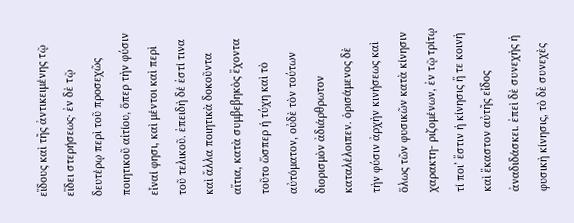εἴδους καὶ τῆς ἀντικειμένης τῷ εἴδει στερήσεως· ἐν δὲ τῷ δευτέρῳ περὶ τοῦ προσεχῶς ποιητικοῦ αἰτίου, ὅπερ τὴν φύσιν εἶναί φησι, καὶ μέντοι καὶ περὶ τοῦ τελικοῦ. ἐπειδὴ δέ ἐστί τινα καὶ ἄλλα ποιητικὰ δοκοῦντα αἴτια, κατὰ συμβεβηκὸς ἔχοντα τοῦτο ὥσπερ ἡ τύχη καὶ τὸ αὐτόματον, οὐδὲ τὸν τούτων διορισμὸν ἀδιάρθρωτον καταλέλοιπεν. ὁρισάμενος δὲ τὴν φύσιν ἀρχὴν κινήσεως καὶ ὅλως τῶν φυσικῶν κατὰ κίνησιν χαρακτη- ριζομένων, ἐν τῷ τρίτῳ τί ποι’ ἔστιν ἡ κίνησις ἥ τε κοινὴ καὶ ἕκαστον αὐτῆς εἶδος ἀναδιδάσκει. ἐπεὶ δὲ συνεχὴς ἡ φυσικὴ κίνησις, τὸ δὲ συνεχὲς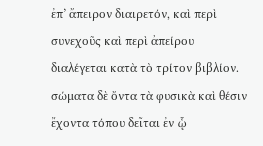ἐπ’ ἄπειρον διαιρετόν, καὶ περὶ συνεχοῦς καὶ περὶ ἀπείρου διαλέγεται κατὰ τὸ τρίτον βιβλίον. σώματα δὲ ὄντα τὰ φυσικὰ καὶ θέσιν ἔχοντα τόπου δεῖται ἐν ᾧ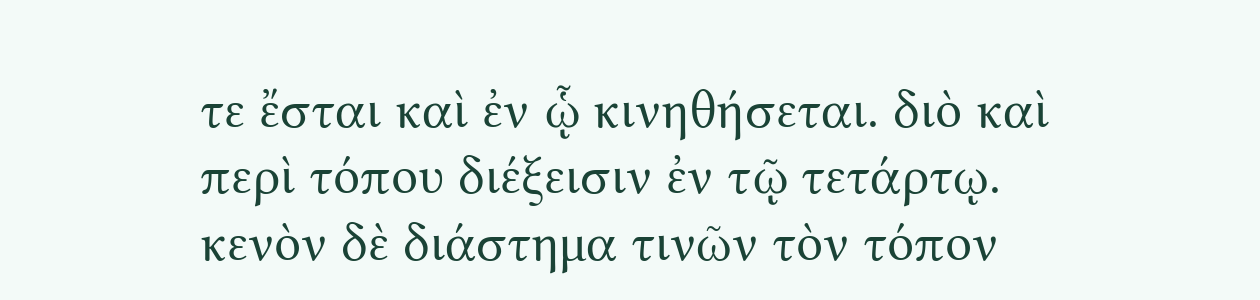τε ἔσται καὶ ἐν ᾧ κινηθήσεται. διὸ καὶ περὶ τόπου διέξεισιν ἐν τῷ τετάρτῳ. κενὸν δὲ διάστημα τινῶν τὸν τόπον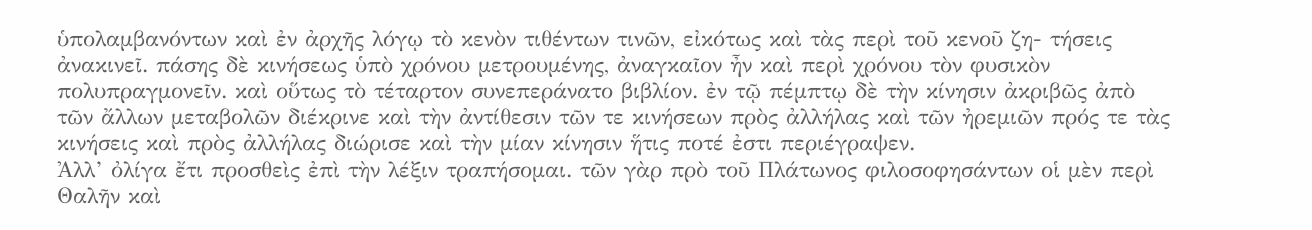ὑπολαμβανόντων καὶ ἐν ἀρχῆς λόγῳ τὸ κενὸν τιθέντων τινῶν, εἰκότως καὶ τὰς περὶ τοῦ κενοῦ ζη- τήσεις ἀνακινεῖ. πάσης δὲ κινήσεως ὑπὸ χρόνου μετρουμένης, ἀναγκαῖον ἦν καὶ περὶ χρόνου τὸν φυσικὸν πολυπραγμονεῖν. καὶ οὕτως τὸ τέταρτον συνεπεράνατο βιβλίον. ἐν τῷ πέμπτῳ δὲ τὴν κίνησιν ἀκριβῶς ἀπὸ τῶν ἄλλων μεταβολῶν διέκρινε καὶ τὴν ἀντίθεσιν τῶν τε κινήσεων πρὸς ἀλλήλας καὶ τῶν ἠρεμιῶν πρός τε τὰς κινήσεις καὶ πρὸς ἀλλήλας διώρισε καὶ τὴν μίαν κίνησιν ἥτις ποτέ ἐστι περιέγραψεν.
Ἀλλ’ ὀλίγα ἔτι προσθεὶς ἐπὶ τὴν λέξιν τραπήσομαι. τῶν γὰρ πρὸ τοῦ Πλάτωνος φιλοσοφησάντων οἱ μὲν περὶ Θαλῆν καὶ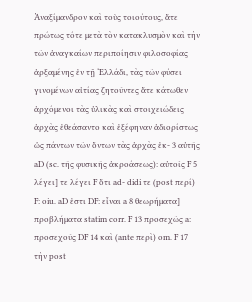Ἀναξίμανδρον καὶ τοὺς τοιούτους, ἅτε πρώτως τότε μετὰ τὸν κατακλυσμὸν καὶ τὴν τῶν ἀναγκαίων περιποίησιν φιλοσοφίας ἀρξαμένης ἐν τῇ ‘Ελλάδι, τὰς τῶν φύσει γινομένων αἰτίας ζητοῦντες ἅτε κάτωθεν ἀρχόμενοι τὰς ὑλικὰς καὶ στοιχειώδεις ἀρχὰς ἐθεάσαντο καὶ ἐξέφηναν ἀδιορίστως ὡς πάντων τῶν ὄντων τὰς ἀρχὰς ἐκ- 3 αὐτῆς aD (sc. τῆς φυσικῆς ἀκροάσεως): αὐτοῖς F 5 λέγει] τε λέγει F ὅτι ad- didi τε (post περί) F: oiu. aD ἐστι DF: εἶναι a 8 θεωρήματα] προβλήματα statim corr. F 13 προσεχῶς a: προσεχοῦς DF 14 καὶ (ante περὶ) om. F 17 τὴν post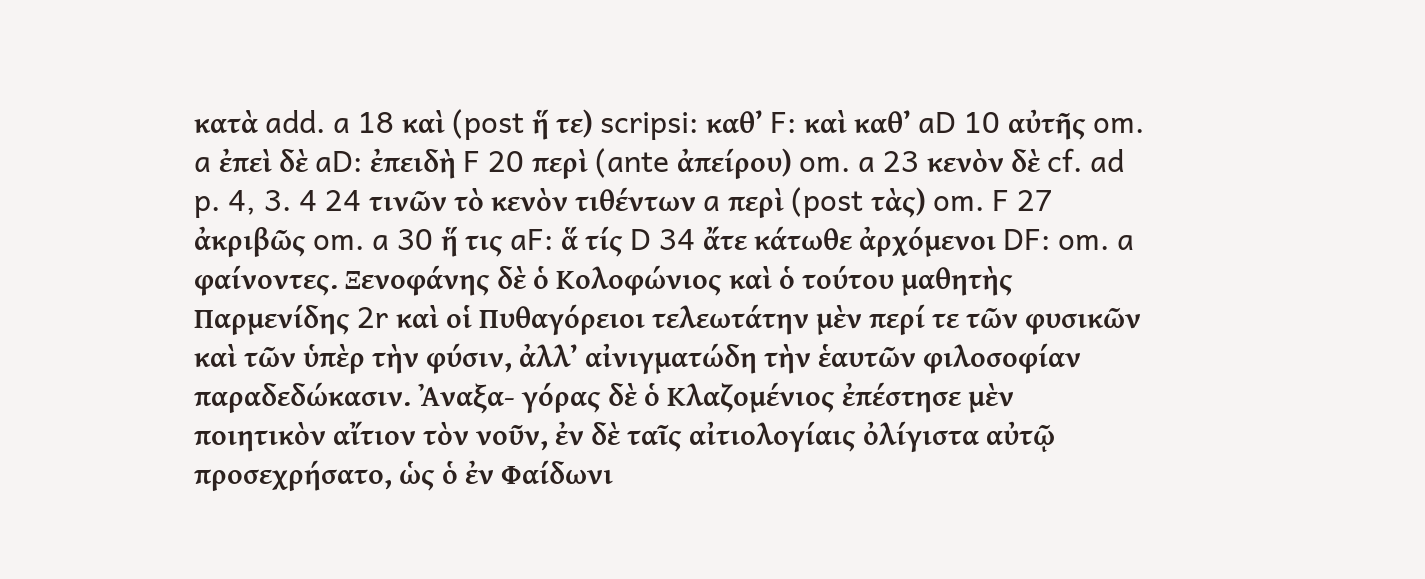κατὰ add. a 18 καὶ (post ἥ τε) scripsi: καθ’ F: καὶ καθ’ aD 10 αὐτῆς om. a ἐπεὶ δὲ aD: ἐπειδὴ F 20 περὶ (ante ἀπείρου) om. a 23 κενὸν δὲ cf. ad p. 4, 3. 4 24 τινῶν τὸ κενὸν τιθέντων a περὶ (post τὰς) om. F 27 ἀκριβῶς om. a 30 ἥ τις aF: ἅ τίς D 34 ἄτε κάτωθε ἀρχόμενοι DF: om. a φαίνοντες. Ξενοφάνης δὲ ὁ Κολοφώνιος καὶ ὁ τούτου μαθητὴς Παρμενίδης 2r καὶ οἱ Πυθαγόρειοι τελεωτάτην μὲν περί τε τῶν φυσικῶν καὶ τῶν ὑπὲρ τὴν φύσιν, ἀλλ’ αἰνιγματώδη τὴν ἑαυτῶν φιλοσοφίαν παραδεδώκασιν. Ἀναξα- γόρας δὲ ὁ Κλαζομένιος ἐπέστησε μὲν ποιητικὸν αἴτιον τὸν νοῦν, ἐν δὲ ταῖς αἰτιολογίαις ὀλίγιστα αὐτῷ προσεχρήσατο, ὡς ὁ ἐν Φαίδωνι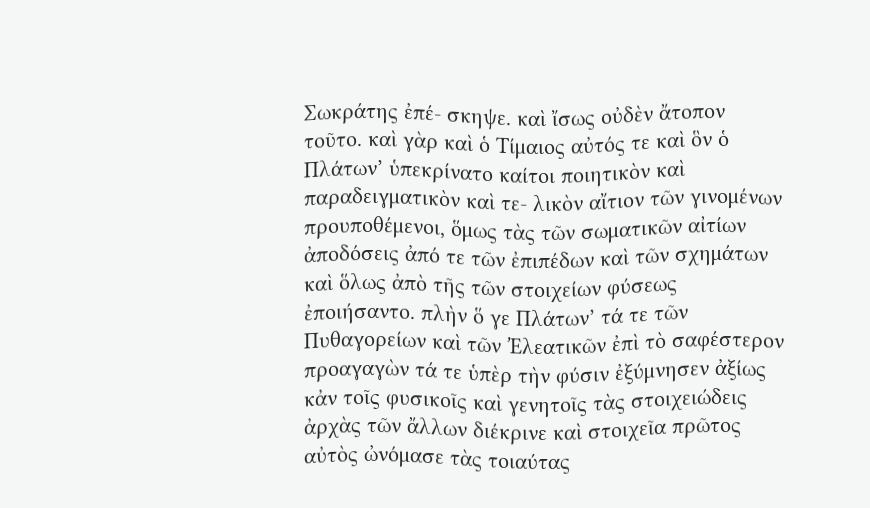Σωκράτης ἐπέ- σκηψε. καὶ ἴσως οὐδὲν ἄτοπον τοῦτο. καὶ γὰρ καὶ ὁ Τίμαιος αὐτός τε καὶ ὃν ὁ Πλάτων’ ὑπεκρίνατο καίτοι ποιητικὸν καὶ παραδειγματικὸν καὶ τε- λικὸν αἴτιον τῶν γινομένων προυποθέμενοι, ὅμως τὰς τῶν σωματικῶν αἰτίων ἀποδόσεις ἀπό τε τῶν ἐπιπέδων καὶ τῶν σχημάτων καὶ ὅλως ἀπὸ τῆς τῶν στοιχείων φύσεως ἐποιήσαντο. πλὴν ὅ γε Πλάτων’ τά τε τῶν Πυθαγορείων καὶ τῶν ’Eλεατικῶν ἐπὶ τὸ σαφέστερον προαγαγὼν τά τε ὑπὲρ τὴν φύσιν ἐξύμνησεν ἀξίως κἀν τοῖς φυσικοῖς καὶ γενητοῖς τὰς στοιχειώδεις ἀρχὰς τῶν ἄλλων διέκρινε καὶ στοιχεῖα πρῶτος αὐτὸς ὠνόμασε τὰς τοιαύτας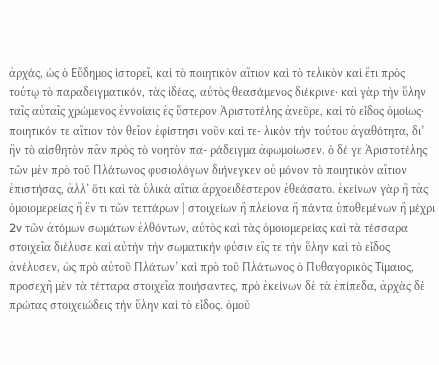ἀρχάς, ὡς ὁ Εὔδημος ἱστορεῖ, καὶ τὸ ποιητικὸν αἴτιον καὶ τὸ τελικὸν καὶ ἔτι πρὸς τούτῳ τὸ παραδειγματικόν, τὰς ἰδέας, αὐτὸς θεασάμενος διέκρινε· καὶ γὰρ τὴν ὕλην ταῖς αὐταῖς χρώμενος ἐννοίαις ἐς ὕστερον Ἀριστοτέλης ἀνεῦρε, καὶ τὸ εἶδος ὁμοίως· ποιητικόν τε αἴτιον τὸν θεῖον ἐφίστησι νοῦν καὶ τε- λικὸν τὴν τούτου ἀγαθότητα, δι’ ἣν τὸ αἰσθητὸν πᾶν πρὸς τὸ νοητὸν πα- ράδειγμα ἀφωμοίωσεν. ὁ δέ γε Ἀριστοτέλης τῶν μὲν πρὸ τοῦ Πλάτωνος φυσιολόγων διήνεγκεν οὐ μόνον τὸ ποιητικὸν αἴτιον ἐπιστήσας, ἀλλ’ ὅτι καὶ τὰ ὑλικὰ αἴτια ἀρχοειδέστερον ἐθεάσατο. ἐκείνων γὰρ ἢ τἀς ὁμοιομερείας ἢ ἕν τι τῶν τεττάρων | στοιχείων ἢ πλείονα ἢ πάντα ὑποθεμένων ἢ μέχρι 2v τῶν ἀτόμων σωμάτων ἐλθόντων, αὐτὸς καὶ τὰς ὁμοιομερείας καὶ τὰ τέσσαρα στοιχεῖα διέλυσε καὶ αὐτὴν τὴν σωματικὴν φύσιν εἴς τε τὴν ὕλην καὶ τὸ εἶδος ἀνέλυσεν, ὡς πρὸ αὐτοῦ Πλάτων’ καὶ πρὸ τοῦ Πλάτωνος ὁ Πυθαγορικὸς Τίμαιος, προσεχῆ μὲν τὰ τέτταρα στοιχεῖα ποιήσαντες, πρὸ ἐκείνων δὲ τὰ ἐπίπεδα, ἀρχὰς δὲ πρώτας στοιχειώδεις τὴν ὕλην καὶ τὸ εἶδος. ὁμοῦ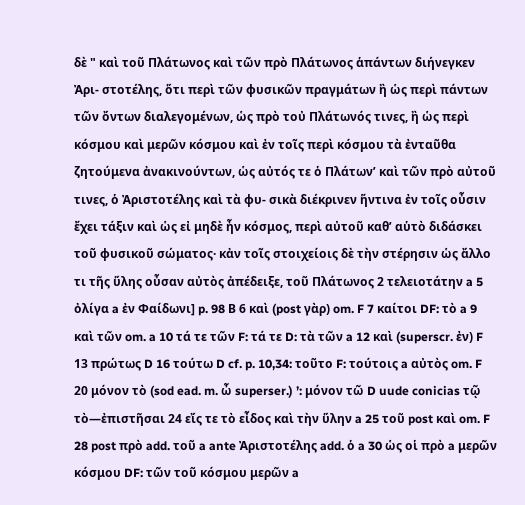δὲ " καὶ τοῦ Πλάτωνος καὶ τῶν πρὸ Πλάτωνος ἁπάντων διήνεγκεν Ἀρι- στοτέλης, ὅτι περὶ τῶν φυσικῶν πραγμάτων ἢ ὡς περὶ πάντων τῶν ὄντων διαλεγομένων, ὡς πρὸ τοὐ Πλάτωνός τινες, ἢ ὡς περὶ κόσμου καὶ μερῶν κόσμου καὶ ἐν τοῖς περὶ κόσμου τὰ ἐνταῦθα ζητούμενα ἀνακινούντων, ὡς αὐτός τε ὁ Πλάτων’ καὶ τῶν πρὸ αὐτοῦ τινες, ὁ Ἀριστοτέλης καὶ τὰ φυ- σικὰ διέκρινεν ἥντινα ἐν τοῖς οὖσιν ἔχει τάξιν καὶ ὡς εἰ μηδὲ ἦν κόσμος, περὶ αὐτοῦ καθ’ αὑτὸ διδάσκει τοῦ φυσικοῦ σώματος· κἀν τοῖς στοιχείοις δὲ τὴν στέρησιν ὡς ἄλλο τι τῆς ὕλης οὖσαν αὐτὸς ἀπέδειξε, τοῦ Πλάτωνος 2 τελειοτάτην a 5 ὀλίγα a ἐν Φαίδωνι] p. 98 Β 6 καὶ (post γὰρ) om. F 7 καίτοι DF: τὸ a 9 καὶ τῶν om. a 10 τά τε τῶν F: τά τε D: τὰ τῶν a 12 καὶ (superscr. ἐν) F 13 πρώτως D 16 τούτω D cf. p. 10,34: τοῦτο F: τούτοις a αὐτὸς om. F 20 μόνον τὸ (sod ead. m. ὦ superser.) ’: μόνον τῶ D uude conicias τῷ τὸ—ἐπιστῆσαι 24 εἴς τε τὸ εἶδος καὶ τὴν ὕλην a 25 τοῦ post καὶ om. F 28 post πρὸ add. τοῦ a ante Ἀριστοτέλης add. ὁ a 30 ὡς οἱ πρὸ a μερῶν κόσμου DF: τῶν τοῦ κόσμου μερῶν a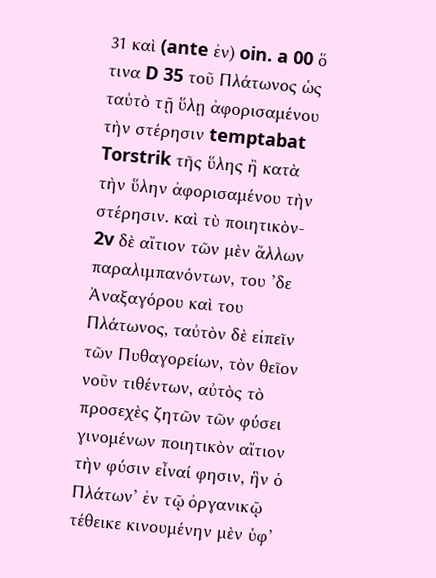31 καὶ (ante ἐν) oin. a 00 ὅ τινα D 35 τοῦ Πλάτωνος ὡς ταὐτὸ τῇ ὕλῃ ἀφορισαμένου τὴν στέρησιν temptabat Torstrik τῆς ὕλης ἢ κατὰ τὴν ὕλην ἀφορισαμένου τὴν στέρησιν. καὶ τὺ ποιητικὸν- 2v δὲ αἴτιον τῶν μὲν ἄλλων παραλιμπανόντων, του ’δε Ἀναξαγόρου καὶ του Πλάτωνος, ταὐτὸν δὲ εἰπεῖν τῶν Πυθαγορείων, τὸν θεῖον νοῦν τιθέντων, αὐτὸς τὸ προσεχὲς ζητῶν τῶν φύσει γινομένων ποιητικὸν αἴτιον τὴν φύσιν εἶναί φησιν, ἣν ὁ Πλάτων’ ἐν τῷ ὀργανικῷ τέθεικε κινουμένην μὲν ὑφ’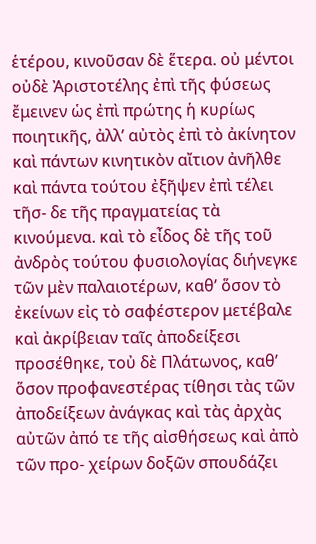ἑτέρου, κινοῦσαν δὲ ἕτερα. οὐ μέντοι οὐδὲ Ἀριστοτέλης ἐπὶ τῆς φύσεως ἔμεινεν ὡς ἐπὶ πρώτης ἡ κυρίως ποιητικῆς, ἀλλ’ αὐτὸς ἐπὶ τὸ ἀκίνητον καὶ πάντων κινητικὸν αἴτιον ἀνῆλθε καὶ πάντα τούτου ἐξῆψεν ἐπὶ τέλει τῆσ- δε τῆς πραγματείας τὰ κινούμενα. καὶ τὸ εἶδος δὲ τῆς τοῦ ἀνδρὸς τούτου φυσιολογίας διήνεγκε τῶν μὲν παλαιοτέρων, καθ’ ὅσον τὸ ἐκείνων εἰς τὸ σαφέστερον μετέβαλε καὶ ἀκρίβειαν ταῖς ἀποδείξεσι προσέθηκε, τοὐ δὲ Πλάτωνος, καθ’ ὅσον προφανεστέρας τίθησι τὰς τῶν ἀποδείξεων ἀνάγκας καὶ τὰς ἀρχὰς αὐτῶν ἀπό τε τῆς αἰσθήσεως καὶ ἀπὸ τῶν προ- χείρων δοξῶν σπουδάζει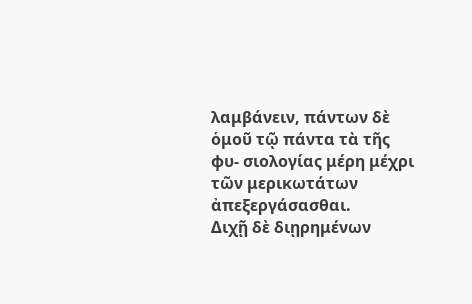λαμβάνειν, πάντων δὲ ὁμοῦ τῷ πάντα τὰ τῆς φυ- σιολογίας μέρη μέχρι τῶν μερικωτάτων ἀπεξεργάσασθαι.
Διχῇ δὲ διῃρημένων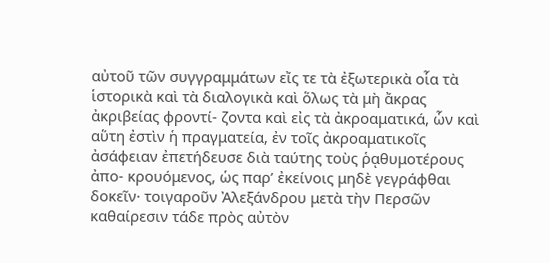αὐτοῦ τῶν συγγραμμάτων εἴς τε τὰ ἐξωτερικὰ οἷα τὰ ἱστορικὰ καὶ τὰ διαλογικὰ καὶ ὅλως τὰ μὴ ἄκρας ἀκριβείας φροντί- ζοντα καὶ εἰς τὰ ἀκροαματικά, ὧν καὶ αὕτη ἐστὶν ἡ πραγματεία, ἐν τοῖς ἀκροαματικοῖς ἀσάφειαν ἐπετήδευσε διὰ ταύτης τοὺς ῥᾳθυμοτέρους ἀπο- κρουόμενος, ὡς παρ’ ἐκείνοις μηδὲ γεγράφθαι δοκεῖν· τοιγαροῦν Ἀλεξάνδρου μετὰ τὴν Περσῶν καθαίρεσιν τάδε πρὸς αὐτὸν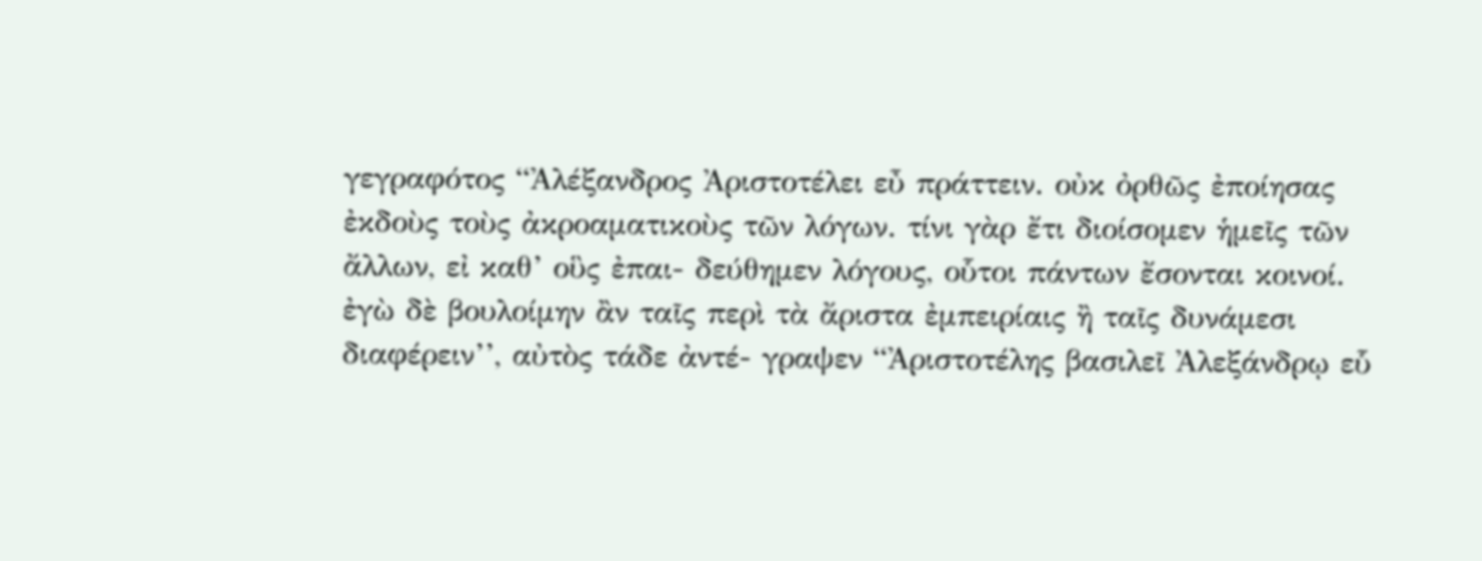γεγραφότος “Ἀλέξανδρος Ἀριστοτέλει εὖ πράττειν. οὐκ ὀρθῶς ἐποίησας ἐκδοὺς τοὺς ἀκροαματικοὺς τῶν λόγων. τίνι γὰρ ἔτι διοίσομεν ἡμεῖς τῶν ἄλλων, εἰ καθ’ οὓς ἐπαι- δεύθημεν λόγους, οὗτοι πάντων ἔσονται κοινοί. ἐγὼ δὲ βουλοίμην ἂν ταῖς περὶ τὰ ἄριστα ἐμπειρίαις ἢ ταῖς δυνάμεσι διαφέρειν’’, αὐτὸς τάδε ἀντέ- γραψεν “Ἀριστοτέλης βασιλεῖ Ἀλεξάνδρῳ εὗ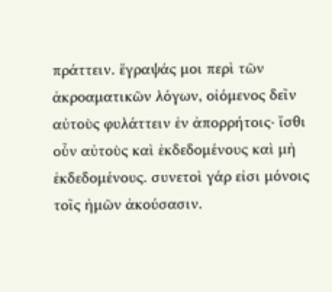πράττειν. ἔγραψάς μοι περὶ τῶν ἀκροαματικῶν λόγων, οἰόμενος δεῖν αὐτοὺς φυλάττειν ἐν ἀπορρήτοις· ἴσθι οὗν αὐτοὺς καὶ ἐκδεδομένους καὶ μὴ ἐκδεδομένους. συνετοὶ γάρ εἰσι μόνοις τοῖς ἡμῶν ἀκούσασιν.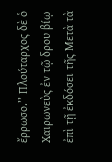ἔρρωσο.’’ Πλούταρχος δὲ ὁ Χαιρωνεὺς ἐν τῷ δρου βίῳ ἐπὶ τῇ ἐκδόσει τῆς Μετὰ τὰ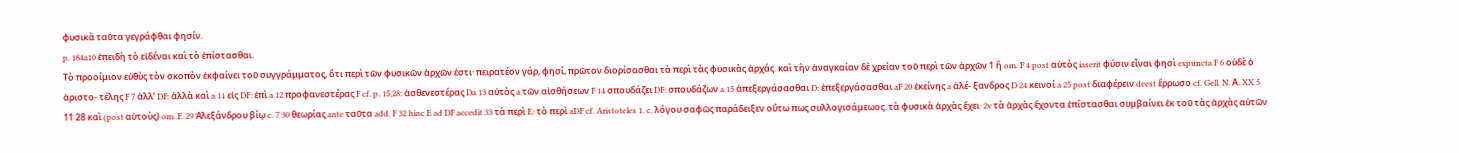φυσικὰ ταῦτα γεγράφθαι φησίν.
p. 184a10 ἐπειδὴ τὸ εἰδέναι καὶ τὸ ἐπίστασθαι.
Τὸ προοίμιον εὐθὺς τὸν σκοπὸν ἐκφαίνει τοῦ συγγράμματος, ὅτι περὶ τῶν φυσικῶν ἀρχῶν ἐστι· πειρατέον γάρ, φησί, πρῶτον διορίσασθαι τὰ περὶ τὰς φυσικὰς ἀρχάς. καὶ τὴν ἀναγκαίαν δὲ χρείαν τοῦ περὶ τῶν ἀρχῶν 1 ἢ om. F 4 post αὐτὸς iaserit φύσιν εἶναι φησὶ expuncta F 6 οὐδὲ ὁ ἀριστο- τέλης F 7 ἀλλ’ DF: ἀλλὰ καὶ a 11 εἰς DF: ἐπὶ a 12 προφανεστέρας F cf. p. 15,28: ἀσθενεστέρας Da 13 αὐτὸς a τῶν αἰσθήσεων F 14 σπουδάζει DF: σπουδάζων a 15 ἀπεξεργάσασθαι D: ἐπεξεργάσασθαι aF 20 ἐκείνης a ἀλέ- ξανδρος D 24 κεινοί a 25 post διαφέρειν deest ἔρρωσο cf. Gell. N. Α. XX 5 11 28 καὶ (post αὐτοὺς) om. F. 29 Ἀλεξάνδρου βίῳ c. 7 30 θεωρίας ante ταῦτα add. F 32 hinc E ad DF accedit 33 τὰ περὶ E: τὸ περὶ aDF cf. Aristoteles 1. c. λόγου σαφῶς παράδειξεν οὓτω πως συλλογισάμεωος. τὰ φυσικὰ ἀρχὰς ἔχει· 2v τὰ ἀρχὰς ἔχοντα ἐπίστασθαι συμβαίνει ἐκ τοῦ τὰς ἀρχὰς αὐτῶν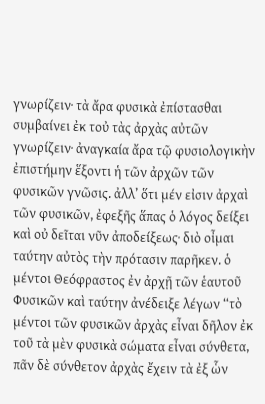γνωρίζειν· τὰ ἄρα φυσικὰ ἐπίστασθαι συμβαίνει ἐκ τοὐ τὰς ἀρχὰς αὐτῶν γνωρίζειν· ἀναγκαία ἄρα τῷ φυσιολογικὴν ἐπιστήμην ἕξοντι ἡ τῶν ἀρχῶν τῶν φυσικῶν γνῶσις. ἀλλ’ ὅτι μέν εἰσιν ἀρχαὶ τῶν φυσικῶν, ἐφεξῆς ἅπας ὁ λόγος δείξει καὶ οὐ δεῖται νῦν ἀποδείξεως· διὸ οἶμαι ταύτην αὐτὸς τὴν πρότασιν παρῆκεν. ὁ μέντοι Θεόφραστος ἐν ἀρχῇ τῶν ἑαυτοῦ Φυσικῶν καὶ ταύτην ἀνέδειξε λέγων “τὸ μέντοι τῶν φυσικῶν ἀρχὰς εἶναι δῆλον ἐκ τοῦ τὰ μὲν φυσικὰ σώματα εἶναι σύνθετα, πᾶν δὲ σύνθετον ἀρχὰς ἔχειν τὰ ἐξ ὧν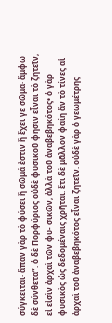σύγκειται· ἅπαν γὰρ τὸ φύσει ἢ σῶμά ἐστιν ἢ ἔχει γε σῶμα· ἄμφω δὲ σύνθετα”. ὁ δὲ Πορφύριος οὐδὲ φυσικοῦ φησιν εἶναι τὸ ζητεῖν, εἰ εἰσὶν ἀρχαὶ τῶν φυ- σικῶν, ἀλλὰ τοῦ ἀναβεβηκότος• ὁ γὰρ φυσικὸς ὡς δεδομέναις χρῆται. ἔτι δὲ μᾶλλον φαίη ἄν τὸ τίνες αἱ ἀρχαὶ τοῦ ἀναβεβηκότος εἶναι ζητεῖν. οὐδὲ γὰρ ὁ γεωμέτρης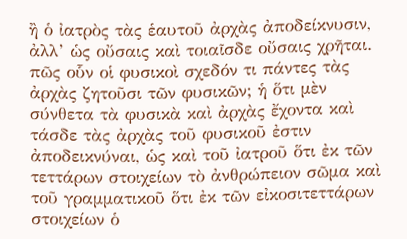ἢ ὁ ἰατρὸς τὰς ἑαυτοῦ ἀρχὰς ἀποδείκνυσιν, ἀλλ’ ὡς οὔσαις καὶ τοιαῖσδε οὔσαις χρῆται. πῶς οὗν οἱ φυσικοὶ σχεδόν τι πάντες τὰς ἀρχὰς ζητοῦσι τῶν φυσικῶν; ἡ ὅτι μὲν σύνθετα τὰ φυσικὰ καὶ ἀρχὰς ἔχοντα καὶ τάσδε τὰς ἀρχὰς τοῦ φυσικοῦ ἐστιν ἀποδεικνύναι, ὡς καὶ τοῦ ἰατροῦ ὅτι ἐκ τῶν τεττάρων στοιχείων τὸ ἀνθρώπειον σῶμα καὶ τοῦ γραμματικοῦ ὅτι ἐκ τῶν εἰκοσιτεττάρων στοιχείων ὁ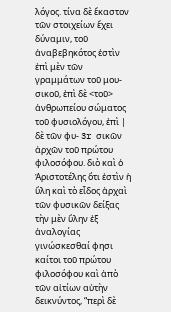λόγος. τίνα δὲ ἕκαστον τῶν στοιχείων ἔχει δύναμιν, τοῦ ἀναβεβηκότος ἐστὶν ἐπὶ μὲν τῶν γραμμάτων τοῦ μου- σικοῦ, ἐπὶ δὲ <τοῦ> ἀνθρωπείου σώματος τοῦ φυσιολόγου, ἐπὶ | δὲ τῶν φυ- 3r σικῶν ἀρχῶν τοῦ πρώτου φιλοσόφου. διὸ καὶ ὁ Ἀριστοτέλης ὅτι ἐστὶν ἡ ὕλη καὶ τὸ εἶδος ἀρχαὶ τῶν φυσικῶν δείξας τὴν μὲν ὕλην ἐξ ἀναλογίας γινώσκεσθαί φησι καίτοι τοῦ πρώτου φιλοσόφου καὶ ἀπὸ τῶν αἰτίων αὐτὴν δεικνύντος, “περὶ δὲ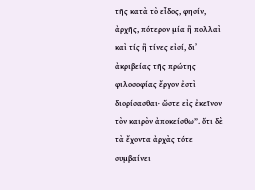τῆς κατὰ τὸ εἶδος, φησίν, ἀρχῆς, πότερον μία ἢ πολλαὶ καὶ τίς ἢ τίνες εἰσί, δι’ ἀκριβείας τῆς πρώτης φιλοσοφίας ἔργον ἐστὶ διορίσασθαι· ὥστε εἰς ἐκεῖνον τὸν καιρὸν ἀποκείσθω”. ὅτι δὲ τὰ ἔχοντα ἀρχὰς τότε συμβαίνει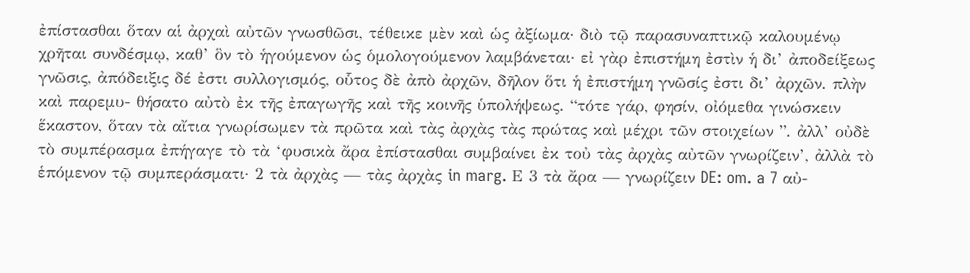ἐπίστασθαι ὅταν αἱ ἀρχαὶ αὐτῶν γνωσθῶσι, τέθεικε μὲν καὶ ὡς ἀξίωμα· διὸ τῷ παρασυναπτικῷ καλουμένῳ χρῆται συνδέσμῳ, καθ’ ὃν τὸ ἡγούμενον ὡς ὁμολογούμενον λαμβάνεται· εἰ γὰρ ἐπιστήμη ἐστὶν ἡ δι’ ἀποδείξεως γνῶσις, ἀπόδειξις δέ ἐστι συλλογισμός, οὗτος δὲ ἀπὸ ἀρχῶν, δῆλον ὅτι ἡ ἐπιστήμη γνῶσίς ἐστι δι’ ἀρχῶν. πλὴν καὶ παρεμυ- θήσατο αὐτὸ ἐκ τῆς ἐπαγωγῆς καὶ τῆς κοινῆς ὑπολήψεως. “τότε γάρ, φησίν, οἰόμεθα γινώσκειν ἕκαστον, ὅταν τὰ αἴτια γνωρίσωμεν τὰ πρῶτα καὶ τὰς ἀρχὰς τὰς πρώτας καὶ μέχρι τῶν στοιχείων ”. ἀλλ’ οὐδὲ τὸ συμπέρασμα ἐπήγαγε τὸ τὰ ‘φυσικὰ ἄρα ἐπίστασθαι συμβαίνει ἐκ τοὐ τὰς ἀρχὰς αὐτῶν γνωρίζειν’, ἀλλὰ τὸ ἑπόμενον τῷ συμπεράσματι· 2 τὰ ἀρχὰς — τὰς ἀρχὰς in marg. Ε 3 τὰ ἄρα — γνωρίζειν DE: om. a 7 αὐ-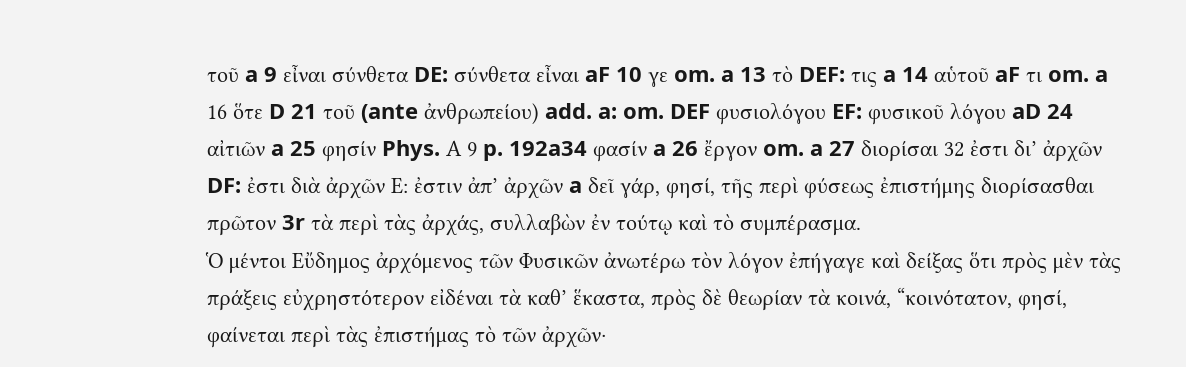τοῦ a 9 εἶναι σύνθετα DE: σύνθετα εἶναι aF 10 γε om. a 13 τὸ DEF: τις a 14 αὑτοῦ aF τι om. a 16 ὅτε D 21 τοῦ (ante ἀνθρωπείου) add. a: om. DEF φυσιολόγου EF: φυσικοῦ λόγου aD 24 αἰτιῶν a 25 φησίν Phys. Α 9 p. 192a34 φασίν a 26 ἔργον om. a 27 διορίσαι 32 ἐστι δι’ ἀρχῶν DF: ἐστι διὰ ἀρχῶν Ε: ἐστιν ἀπ’ ἀρχῶν a δεῖ γάρ, φησί, τῆς περὶ φύσεως ἐπιστήμης διορίσασθαι πρῶτον 3r τὰ περὶ τὰς ἀρχάς, συλλαβὼν ἐν τούτῳ καὶ τὸ συμπέρασμα.
Ὁ μέντοι Εὔδημος ἀρχόμενος τῶν Φυσικῶν ἀνωτέρω τὸν λόγον ἐπήγαγε καὶ δείξας ὅτι πρὸς μὲν τὰς πράξεις εὐχρηστότερον εἰδέναι τὰ καθ’ ἕκαστα, πρὸς δὲ θεωρίαν τὰ κοινά, “κοινότατον, φησί, φαίνεται περὶ τὰς ἐπιστήμας τὸ τῶν ἀρχῶν·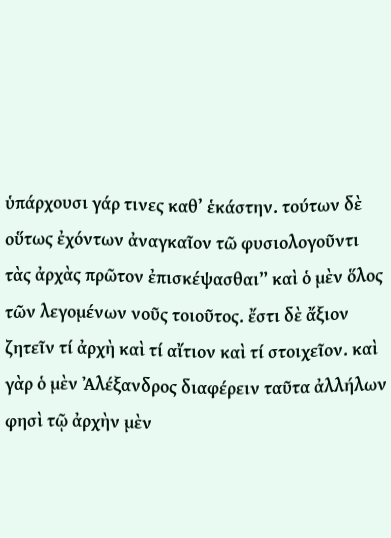ὑπάρχουσι γάρ τινες καθ’ ἑκάστην. τούτων δὲ οὕτως ἐχόντων ἀναγκαῖον τῶ φυσιολογοῦντι τὰς ἀρχὰς πρῶτον ἐπισκέψασθαι” καὶ ὁ μὲν ὅλος τῶν λεγομένων νοῦς τοιοῦτος. ἔστι δὲ ἄξιον ζητεῖν τί ἀρχὴ καὶ τί αἴτιον καὶ τί στοιχεῖον. καὶ γὰρ ὁ μὲν Ἀλέξανδρος διαφέρειν ταῦτα ἀλλήλων φησὶ τῷ ἀρχὴν μὲν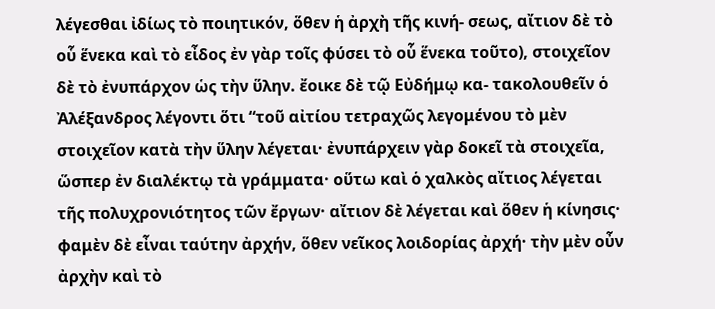λέγεσθαι ἰδίως τὸ ποιητικόν, ὅθεν ἡ ἀρχὴ τῆς κινή- σεως, αἴτιον δὲ τὸ οὗ ἕνεκα καὶ τὸ εἶδος ἐν γὰρ τοῖς φύσει τὸ οὗ ἕνεκα τοῦτο), στοιχεῖον δὲ τὸ ἐνυπάρχον ὡς τὴν ὕλην. ἔοικε δὲ τῷ Εὐδήμῳ κα- τακολουθεῖν ὁ Ἀλέξανδρος λέγοντι ὅτι “τοῦ αἰτίου τετραχῶς λεγομένου τὸ μὲν στοιχεῖον κατὰ τὴν ὕλην λέγεται· ἐνυπάρχειν γὰρ δοκεῖ τὰ στοιχεῖα, ὥσπερ ἐν διαλέκτῳ τὰ γράμματα· οὕτω καὶ ὁ χαλκὸς αἴτιος λέγεται τῆς πολυχρονιότητος τῶν ἔργων· αἴτιον δὲ λέγεται καὶ ὅθεν ἡ κίνησις· φαμὲν δὲ εἶναι ταύτην ἀρχήν, ὅθεν νεῖκος λοιδορίας ἀρχή· τὴν μὲν οὖν ἀρχὴν καὶ τὸ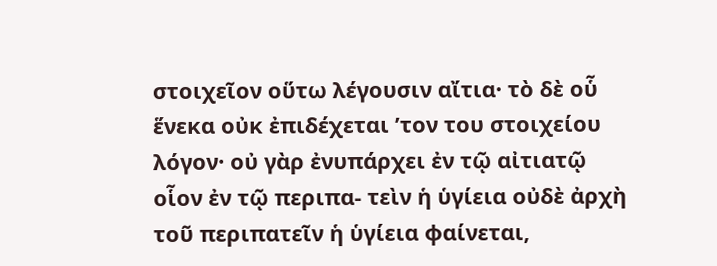στοιχεῖον οὕτω λέγουσιν αἴτια· τὸ δὲ οὗ ἕνεκα οὐκ ἐπιδέχεται ’τον του στοιχείου λόγον· οὐ γὰρ ἐνυπάρχει ἐν τῷ αἰτιατῷ οἷον ἐν τῷ περιπα- τεὶν ἡ ὑγίεια οὐδὲ ἀρχὴ τοῦ περιπατεῖν ἡ ὑγίεια φαίνεται,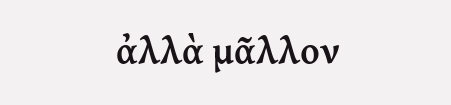ἀλλὰ μᾶλλον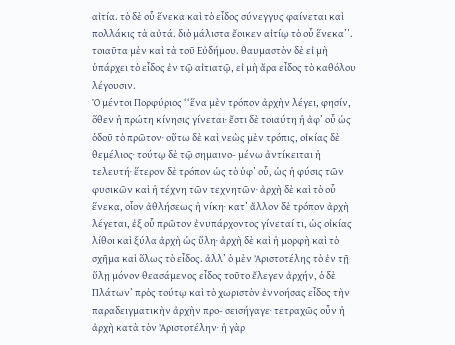αἰτία. τὸ δὲ οὗ ἕνεκα καὶ τὸ εἶδος σύνεγγυς φαίνεται καὶ πολλάκις τὰ αὐτά. διὸ μάλιστα ἔοικεν αἰτίῳ τὸ οὗ ἕνεκα’’. τοιαῦτα μὲν καὶ τὰ τοῦ Εὐδήμου. θαυμαστὸν δὲ εἰ μὴ ὑπάρχει τὸ εἶδος ἐν τῷ αἰτιατῷ, εἰ μὴ ἄρα εἶδος τὸ καθόλου λέγουσιν.
Ὁ μέντοι Πορφύριος ‘‘ἕνα μὲν τρόπον ἀρχὴν λέγει, φησίν, ὅθεν ἡ πρώτη κίνησις γίνεται· ἔστι δὲ τοιαύτη ἡ ἀφ’ οὗ ὡς ὁδοῦ τὸ πρῶτον· οὕτω δὲ καὶ νεὼς μὲν τρόπις, οἰκίας δὲ θεμέλιος· τούτῳ δὲ τῷ σημαινο- μένω ἀντίκειται ἡ τελευτή· ἕτερον δὲ τρόπον ὡς τὸ ὑφ’ οὗ, ὡς ἡ φύσις τῶν φυσικῶν καὶ ἡ τέχνη τῶν τεχνητῶν· ἀρχὴ δὲ καὶ τὸ οὗ ἕνεκα, οἷον ἀθλήσεως ἡ νίκη· κατ’ ἄλλον δὲ τρόπον ἀρχὴ λέγεται, ἐξ οὗ πρῶτον ἐνυπάρχοντος γίνεταί τι, ὡς οἰκίας λίθοι καὶ ξύλα ἀρχὴ ὡς ὕλη· ἀρχὴ δὲ καὶ ἡ μορφὴ καὶ τὸ σχῆμα καὶ ὅλως τὸ εἶδος. ἀλλ’ ὁ μὲν Ἀριστοτέλης τὸ ἐν τῇ ὕλῃ μόνον θεασάμενος εἶδος τοῦτο ἔλεγεν ἀρχήν, ὁ δὲ Πλάτων’ πρὸς τούτῳ καὶ τὸ χωριστὸν ἐννοήσας εἶδος τὴν παραδειγματικὴν ἀρχὴν προ- σεισήγαγε· τετραχῶς οὖν ἡ ἀρχὴ κατὰ τὸν Ἀριστοτέλην· ἡ γὰρ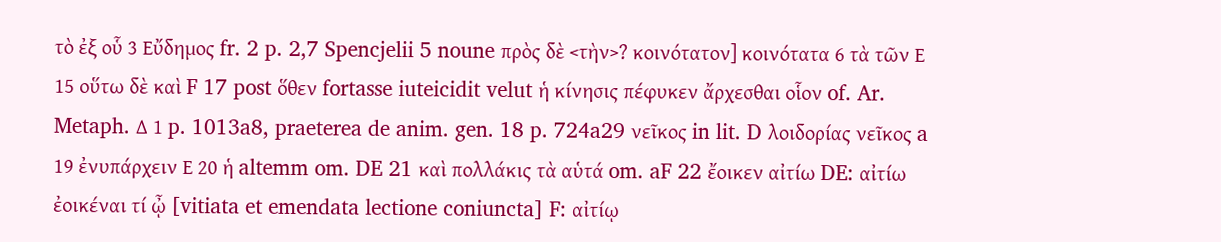τὸ ἐξ οὗ 3 Εὔδημος fr. 2 p. 2,7 Spencjelii 5 noune πρὸς δὲ <τὴν>? κοινότατον] κοινότατα 6 τὰ τῶν Ε 15 οὕτω δὲ καὶ F 17 post ὅθεν fortasse iuteicidit velut ἡ κίνησις πέφυκεν ἄρχεσθαι οἷον of. Ar. Metaph. Δ 1 p. 1013a8, praeterea de anim. gen. 18 p. 724a29 νεῖκος in lit. D λοιδορίας νεῖκος a 19 ἐνυπάρχειν Ε 20 ἡ altemm om. DE 21 καὶ πολλάκις τὰ αὑτά om. aF 22 ἔοικεν αἰτίω DE: αἰτίω ἐοικέναι τί ᾦ [vitiata et emendata lectione coniuncta] F: αἰτίῳ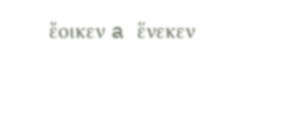ἔοικεν a ἕνεκεν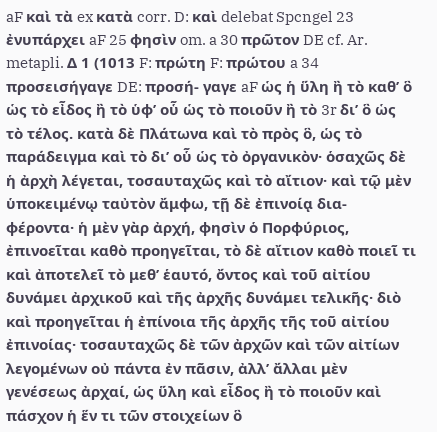aF καὶ τὰ ex κατὰ corr. D: καὶ delebat Spcngel 23 ἐνυπάρχει aF 25 φησὶν om. a 30 πρῶτον DE cf. Ar. metapli. Δ 1 (1013 F: πρώτη F: πρώτου a 34 προσεισήγαγε DE: προσή- γαγε aF ὡς ἡ ὕλη ἢ τὸ καθ’ ὃ ὡς τὸ εἶδος ἢ τὸ ὑφ’ οὗ ὡς τὸ ποιοῦν ἢ τὸ 3r δι’ ὃ ὡς τὸ τέλος. κατὰ δὲ Πλάτωνα καὶ τὸ πρὸς ὃ, ὡς τὸ παράδειγμα καὶ τὸ δι’ οὗ ὡς τὸ ὀργανικὸν· ὁσαχῶς δὲ ἡ ἀρχὴ λέγεται, τοσαυταχῶς καὶ τὸ αἴτιον· καὶ τῷ μὲν ὑποκειμένῳ ταὐτὸν ἄμφω, τῇ δὲ ἐπινοίᾳ δια- φέροντα· ἡ μὲν γὰρ ἀρχή, φησὶν ὁ Πορφύριος, ἐπινοεῖται καθὸ προηγεῖται, τὸ δὲ αἴτιον καθὸ ποιεῖ τι καὶ ἀποτελεῖ τὸ μεθ’ ἑαυτό, ὄντος καὶ τοῦ αἰτίου δυνάμει ἀρχικοῦ καὶ τῆς ἀρχῆς δυνάμει τελικῆς· διὸ καὶ προηγεῖται ἡ ἐπίνοια τῆς ἀρχῆς τῆς τοῦ αἰτίου ἐπινοίας· τοσαυταχῶς δὲ τῶν ἀρχῶν καὶ τῶν αἰτίων λεγομένων οὐ πάντα ἐν πᾶσιν, ἀλλ’ ἄλλαι μὲν γενέσεως ἀρχαί, ὡς ὕλη καὶ εἶδος ἢ τὸ ποιοῦν καὶ πάσχον ἡ ἕν τι τῶν στοιχείων ὃ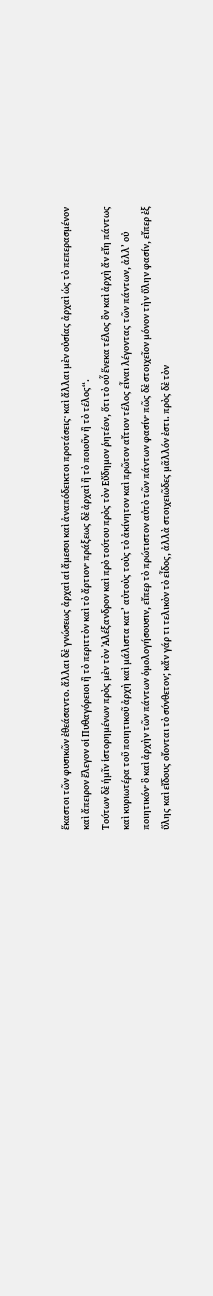ἕκαστοι τῶν φυσικῶν ἐθεάσαντο. ἄλλαι δὲ γνώσεως ἀρχαὶ αἱ ἄμεσοι καὶ ἀναπόδεικτοι προτάσεις· καὶ ἄλλαι μὲν οὐσίας ἀρχαὶ ὡς τὸ πεπερασμένον καὶ ἄπειρον ἔλεγον οἱ Πυθαγόρειοι ἢ τὸ περιττὸν καὶ τὸ ἄρτιον· πράξεως δὲ ἀρχαὶ ἢ τὸ ποιοῦν ἢ τὸ τέλος“.
Tούτων δὲ ἡμῖν ἱστορημένων πρὸς μὲν τὸν Ἀλέξανδρον καὶ πρὸ τούτου πρὸς τὸν Εὔδημον ῥητέον, ὅτι τὸ οὗ ἕνεκα τέλος ὂν καὶ ἀρχὴ ἄν εἴη πάντως καὶ κυριωτέρα τοῦ ποιητικοῦ ἀρχὴ καὶ μάλιστα κατ’ αὐτοὺς τοὺς τὸ ἀκίνητον καὶ πρῶτον αἴτιον τέλος εἶναι λέγοντας τῶν πάντων, ἀλλ’ οὐ ποιητικόν· ὃ καὶ ἀρχὴν τῶν πάντων ὁμολογήσουσιν, εἴπερ τὸ πρώτιστον αὐτὸ τῶν πάντων φασίν· πῶς δὲ στοιχεῖον μόνον τὴν ὕλην φασίν, εἴπερ ἐξ ὕλης καὶ εἴδους οἴονται τὸ σύνθετον; κἄν γάρ τι τελικὸν τὸ εἶδος, ἀλλὰ στοιχειῶδες μᾶλλόν ἐστι. πρὸς δὲ τὸν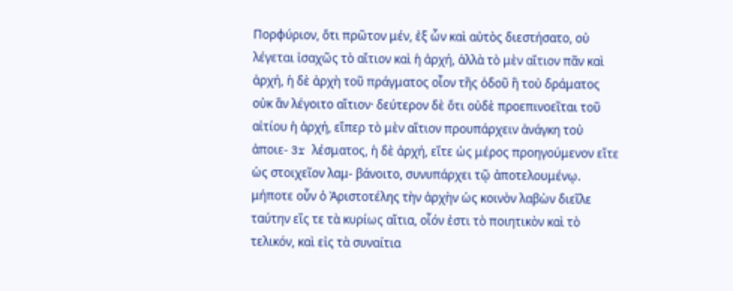Πορφύριον, ὅτι πρῶτον μέν, ἐξ ὧν καὶ αὐτὸς διεστήσατο, οὐ λέγεται ἰσαχῶς τὸ αἴτιον καὶ ἡ ἀρχή, ἀλλὰ τὸ μὲν αἴτιον πᾶν καὶ ἀρχή, ἡ δὲ ἀρχὴ τοῦ πράγματος οἷον τῆς ὁδοῦ ἢ τοὐ δράματος οὐκ ἂν λέγοιτο αἴτιον· δεύτερον δὲ ὅτι οὐδὲ προεπινοεῖται τοῦ αἰτίου ἡ ἀρχή, εἴπερ τὸ μὲν αἴτιον προυπάρχειν ἀνάγκη τοὐ ἀποιε- 3r λέσματος, ἡ δὲ ἀρχή, εἴτε ὡς μέρος προηγούμενον εἴτε ὡς στοιχεῖον λαμ- βάνοιτο, συνυπάρχει τῷ ἀποτελουμένῳ. μήποτε οὖν ὁ Ἀριστοτέλης τὴν ἀρχὴν ὡς κοινὸν λαβὼν διεῖλε ταύτην εἴς τε τὰ κυρίως αἴτια, οἷόν ἐστι τὸ ποιητικὸν καὶ τὸ τελικόν, καὶ εἰς τὰ συναίτια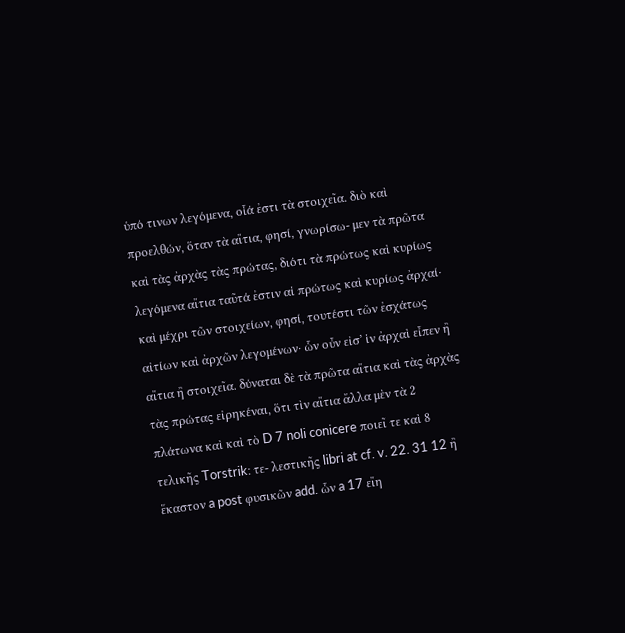ὑπό τινων λεγόμενα, οἷά ἐστι τὰ στοιχεῖα. διὸ καὶ προελθών, ὅταν τὰ αἴτια, φησί, γνωρίσω- μεν τὰ πρῶτα καὶ τὰς ἀρχὰς τὰς πρώτας, διότι τὰ πρώτως καὶ κυρίως λεγόμενα αἴτια ταῦτά ἐστιν αἱ πρώτως καὶ κυρίως ἀρχαί· καὶ μέχρι τῶν στοιχείων, φησί, τουτέστι τῶν ἐσχάτως αἰτίων καὶ ἀρχῶν λεγομένων· ὧν οὖν εἰσ’ ἱν ἀρχαὶ εἶπεν ἢ αἴτια ἢ στοιχεῖα. δύναται δὲ τὰ πρῶτα αἴτια καὶ τὰς ἀρχὰς τὰς πρώτας εἰρηκέναι, ὅτι τὶν αἴτια ἄλλα μὲν τὰ 2 πλάτωνα καὶ καὶ τὸ D 7 noli conicere ποιεῖ τε καὶ 8 τελικῆς Torstrik: τε- λεστικῆς libri at cf. v. 22. 31 12 ἢ ἕκαστον a post φυσικῶν add. ὧν a 17 εἴη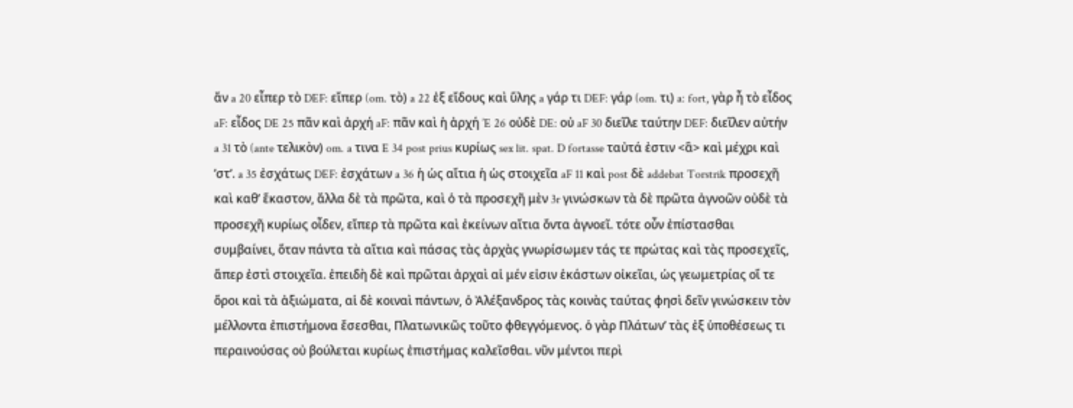ἄν a 20 εἶπερ τὸ DEF: εἴπερ (om. τὸ) a 22 ἐξ εἴδους καὶ ὕλης a γάρ τι DEF: γάρ (om. τι) a: fort, γὰρ ἦ τὸ εἶδος aF: εἶδος DE 25 πᾶν καὶ ἀρχή aF: πᾶν καὶ ἡ ἀρχή ’E 26 οὐδὲ DE: οὐ aF 30 διεῖλε ταύτην DEF: διεῖλεν αὐτήν a 31 τὸ (ante τελικὸν) om. a τινα E 34 post prius κυρίως sex lit. spat. D fortasse ταὐτά ἐστιν <ἃ> καὶ μέχρι καὶ ’στ’. a 35 ἐσχάτως DEF: ἐσχάτων a 36 ἡ ὡς αἴτια ἡ ὡς στοιχεῖα aF 11 καὶ post δὲ addebat Torstrik προσεχῆ καὶ καθ’ ἕκαστον, ἄλλα δὲ τὰ πρῶτα, καὶ ὁ τὰ προσεχῆ μὲν 3r γινώσκων τὰ δὲ πρῶτα ἀγνοῶν οὐδὲ τὰ προσεχῆ κυρίως οἶδεν, εἴπερ τὰ πρῶτα καὶ ἐκείνων αἴτια ὄντα ἀγνοεῖ. τότε οὖν ἐπίστασθαι συμβαίνει, ὅταν πάντα τὰ αἴτια καὶ πάσας τὰς ἀρχὰς γνωρίσωμεν τάς τε πρώτας καὶ τὰς προσεχεῖς, ἅπερ ἐστὶ στοιχεῖα. ἐπειδὴ δὲ καὶ πρῶται ἀρχαὶ αἱ μέν εἰσιν ἑκάστων οἰκεῖαι, ὡς γεωμετρίας οἵ τε ὅροι καὶ τὰ ἀξιώματα, αἱ δὲ κοιναὶ πάντων, ὁ Ἀλέξανδρος τὰς κοινὰς ταύτας φησὶ δεῖν γινώσκειν τὸν μέλλοντα ἐπιστήμονα ἔσεσθαι, Πλατωνικῶς τοῦτο φθεγγόμενος. ὁ γὰρ Πλάτων’ τὰς ἐξ ὑποθέσεως τι περαινούσας οὐ βούλεται κυρίως ἐπιστήμας καλεῖσθαι. νῦν μέντοι περὶ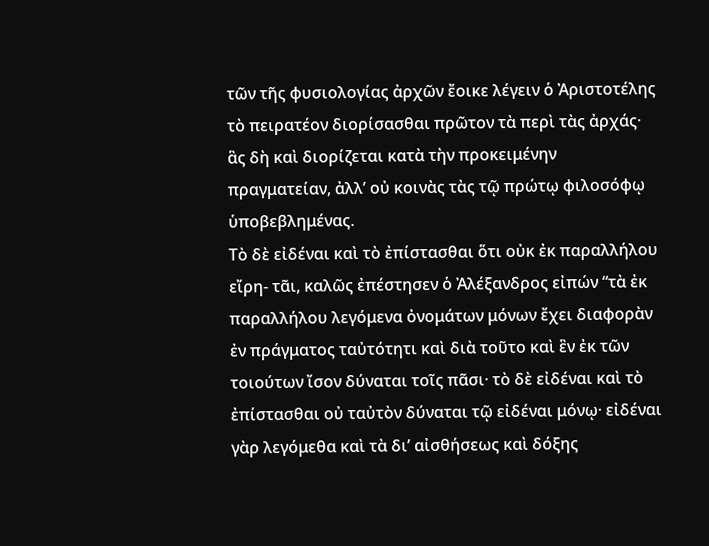τῶν τῆς φυσιολογίας ἀρχῶν ἔοικε λέγειν ὁ Ἀριστοτέλης τὸ πειρατέον διορίσασθαι πρῶτον τὰ περὶ τὰς ἀρχάς· ἃς δὴ καὶ διορίζεται κατὰ τὴν προκειμένην πραγματείαν, ἀλλ’ οὐ κοινὰς τὰς τῷ πρώτῳ φιλοσόφῳ ὑποβεβλημένας.
Τὸ δὲ εἰδέναι καὶ τὸ ἐπίστασθαι ὅτι οὐκ ἐκ παραλλήλου εἴρη- τᾶι, καλῶς ἐπέστησεν ὁ Ἀλέξανδρος εἰπών “τὰ ἐκ παραλλήλου λεγόμενα ὀνομάτων μόνων ἔχει διαφορὰν ἐν πράγματος ταὐτότητι καὶ διὰ τοῦτο καὶ ἓν ἐκ τῶν τοιούτων ἴσον δύναται τοῖς πᾶσι· τὸ δὲ εἰδέναι καὶ τὸ ἐπίστασθαι οὐ ταὐτὸν δύναται τῷ εἰδέναι μόνῳ· εἰδέναι γὰρ λεγόμεθα καὶ τὰ δι’ αἰσθήσεως καὶ δόξης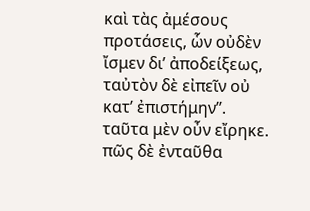καὶ τὰς ἀμέσους προτάσεις, ὧν οὐδὲν ἴσμεν δι’ ἀποδείξεως, ταὐτὸν δὲ εἰπεῖν οὐ κατ’ ἐπιστήμην’’. ταῦτα μὲν οὖν εἴρηκε. πῶς δὲ ἐνταῦθα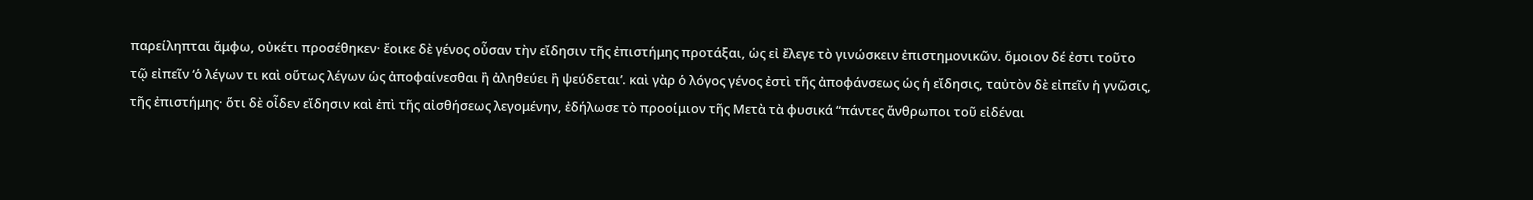παρείληπται ἄμφω, οὐκέτι προσέθηκεν· ἔοικε δὲ γένος οὖσαν τὴν εἴδησιν τῆς ἐπιστήμης προτάξαι, ὡς εἰ ἔλεγε τὸ γινώσκειν ἐπιστημονικῶν. ὅμοιον δέ ἐστι τοῦτο τῷ εἰπεῖν ‘ὁ λέγων τι καὶ οὕτως λέγων ὡς ἀποφαίνεσθαι ἢ ἀληθεύει ἢ ψεύδεται’. καὶ γὰρ ὁ λόγος γένος ἐστὶ τῆς ἀποφάνσεως ὡς ἡ εἴδησις, ταὐτὸν δὲ εἰπεῖν ἡ γνῶσις, τῆς ἐπιστήμης· ὅτι δὲ οἶδεν εἴδησιν καὶ ἐπὶ τῆς αἰσθήσεως λεγομένην, ἐδήλωσε τὸ προοίμιον τῆς Μετὰ τὰ φυσικά “πάντες ἄνθρωποι τοῦ εἰδέναι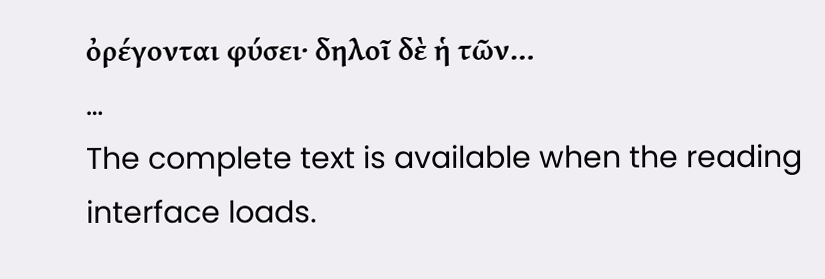ὀρέγονται φύσει· δηλοῖ δὲ ἡ τῶν…
…
The complete text is available when the reading interface loads.